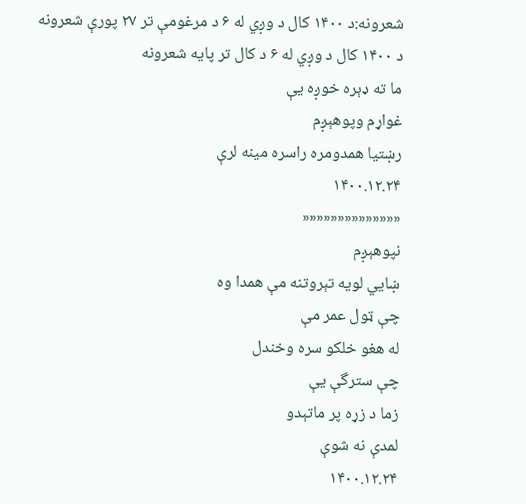شعرونه:د ۱۴۰۰ کال د وږي له ۶ د مرغومې تر ۲۷ پورې شعرونه
د ۱۴۰۰ کال د وږي له ۶ د کال تر پایه شعرونه
ما ته ډېره خوږه یې
غواړم وپوهېږم
رښتیا همدومره راسره مینه لرې
۱۴۰۰.۱۲.۲۴
««««««««««««««
نپوهېږم
ښايي لویه تېروتنه مې همدا وه
چې ټول عمر مې
له هغو خلکو سره وخندل
چې سترگې یې
زما د زړه پر ماتېدو
لمدې نه شوې
۱۴۰۰.۱۲.۲۴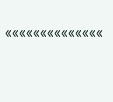««««««««««««««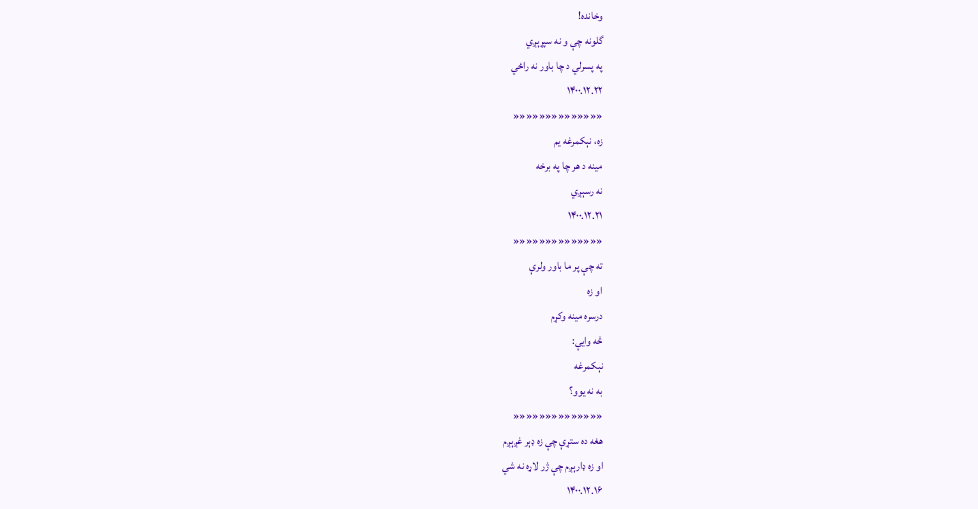وخانده!
گلونه چې و نه سپړېږي
په پسرلي د چا باور نه راځي
۱۴۰۰.۱۲.۲۲
««««««««««««««
زه، نېکمرغه یم
مینه د هر چا په برخه
نه رسېږي
۱۴۰۰.۱۲.۲۱
««««««««««««««
ته چې پر ما باور ولرې
او زه
درسره مینه وکړم
څه وایې:
نېکمرغه
به نه یوو؟
««««««««««««««
هغه ده ستړې چې زه ډېر غږېږم
او زه ډارېږم چې ژر لاړه نه شي
۱۴۰۰.۱۲.۱۶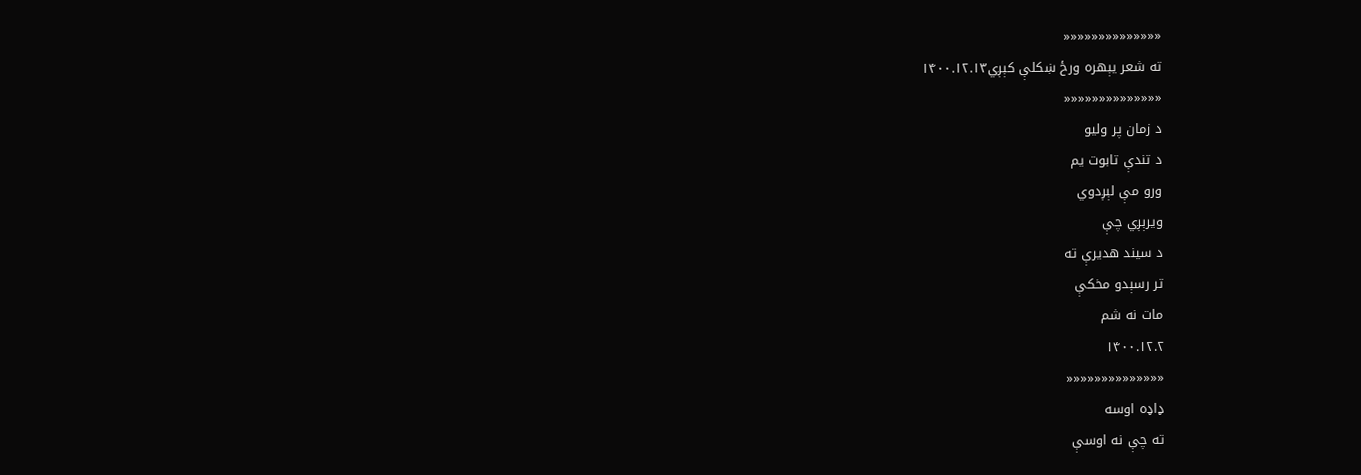««««««««««««««
ته شعر یېهره ورځ ښکلې کېږي۱۴۰۰.۱۲.۱۳
««««««««««««««
د زمان پر ولیو
د تندې تابوت یم
ورو مې لېږدوي
ویرېږي چې
د سیند هدیرې ته
تر رسېدو مخکې
مات نه شم
۱۴۰۰.۱۲.۲
««««««««««««««
ډاډه اوسه
ته چې نه اوسې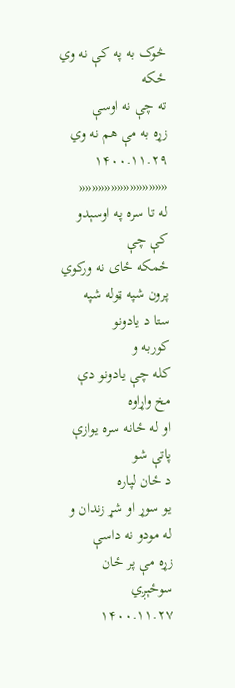څوک به په کې نه وي
ځکه
ته چې نه اوسې
زړه به مې هم نه وي
۱۴۰۰.۱۱.۲۹
««««««««««««««
له تا سره په اوسېدو کې چې
ځمکه ځای نه ورکوي
پرون شپه ټوله شپه
ستا د یادونو
کوربه و
کله چې یادونو دې مخ واړاوه
او له ځانه سره یوازې پاتې شو
د ځان لپاره
یو سوړ او شړ زندان و
له مودو نه داسې
زړه مې پر ځان سوځېږي
۱۴۰۰.۱۱.۲۷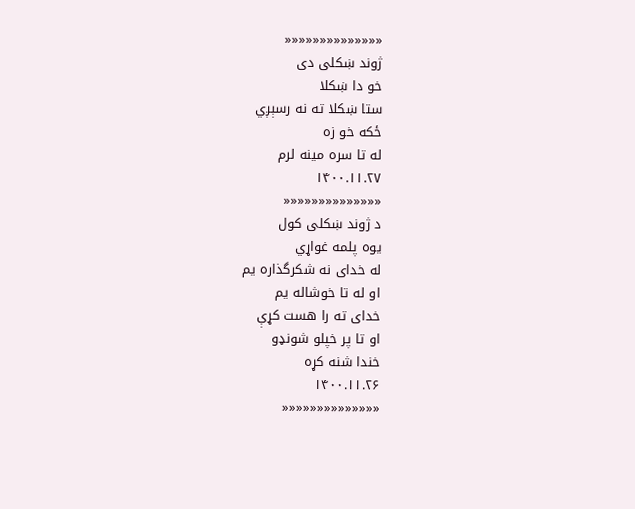««««««««««««««
ژوند ښکلی دی
خو دا ښکلا
ستا ښکلا ته نه رسېږي
ځکه خو زه
له تا سره مینه لرم
۱۴۰۰.۱۱.۲۷
««««««««««««««
د ژوند ښکلی کول
یوه پلمه غواړي
له خدای نه شکرگذاره یم
او له تا خوشاله یم
خدای ته را هست کړې
او تا پر خپلو شونډو
خندا شنه کړه
۱۴۰۰.۱۱.۲۶
««««««««««««««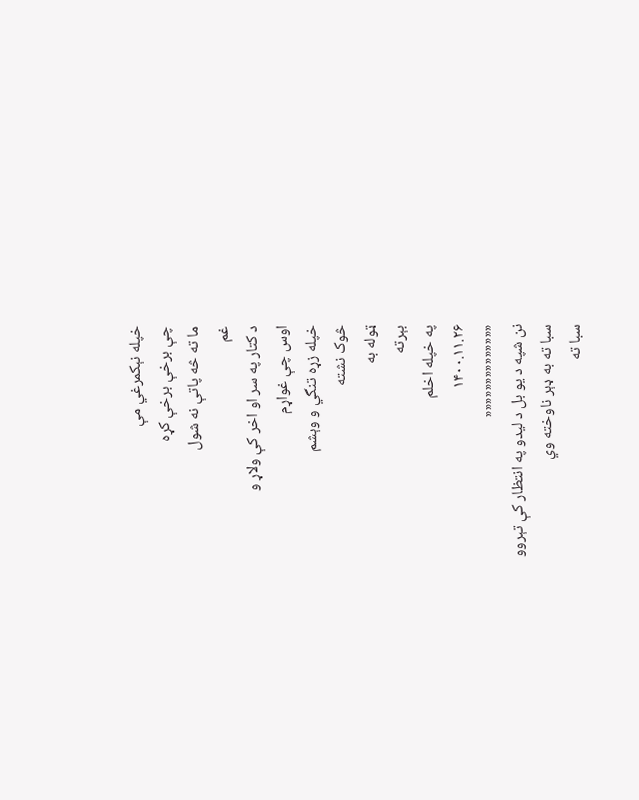خپله نېکمرغي مې
چې برخې برخې کړه
ما ته څه پاتې نه شول
غم
د کتار په سر او اخر کې ولاړ و
اوس چې غواړم
خپله زړه تنگي و وېشم
څوک نشته
ټوله به
بېرته
په خپله اخلم
۱۴۰۰.۱۱.۲۶
««««««««««««««
نن شپه د یو بل د لیدو په انتظار کې تېروو
سبا ته به ډېر ناوخته وي
سبا ته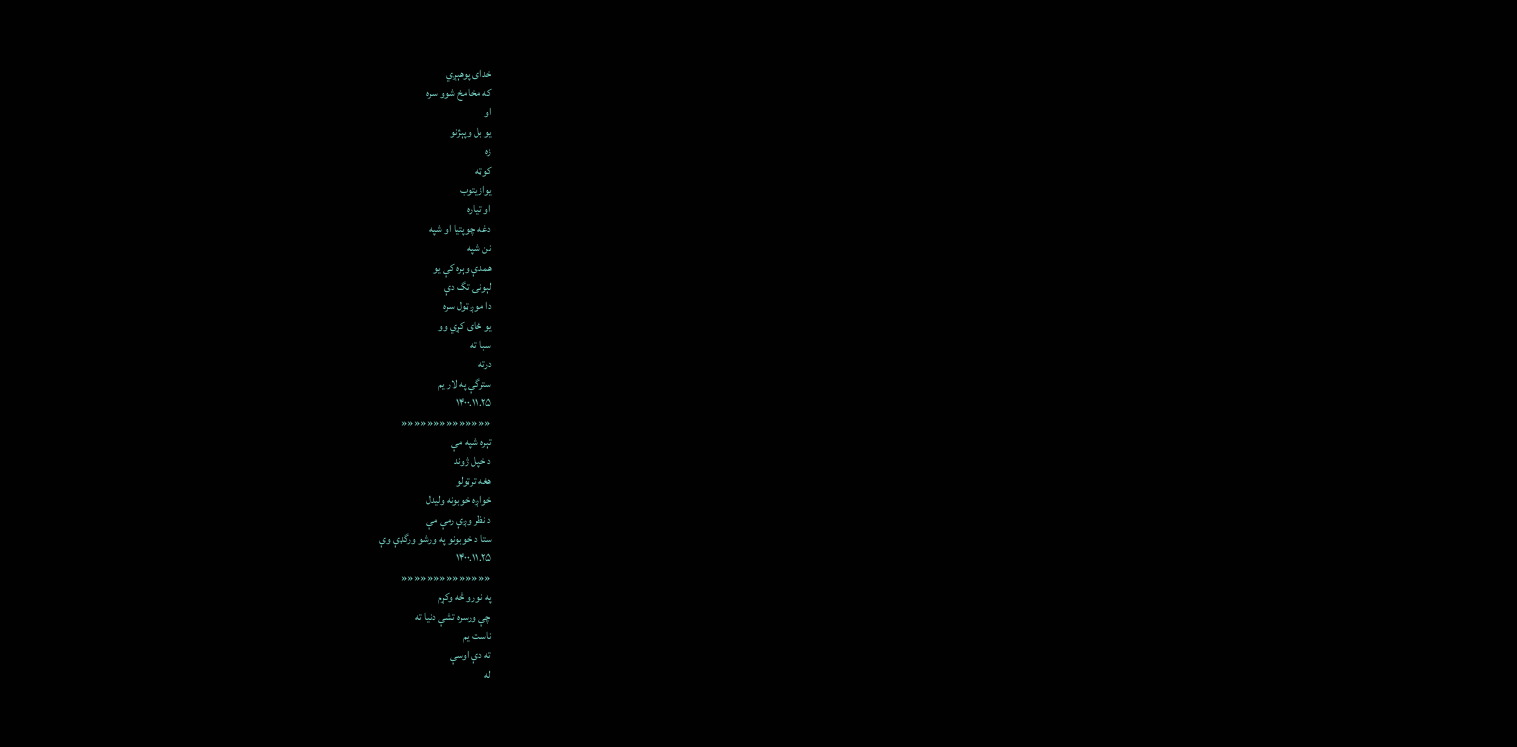خدای پوهېږي
که مخامخ شوو سره
او
یو بل وپېژنو
زه
کوټه
یوازیتوب
او تیاره
دغه چوپتیا او شپه
نن شپه
همدې وېره کې یو
لېونۍ تگ دې
دا موږ ټول سره
یو ځای کړي وو
سبا ته
درته
سترگې په لار یم
۱۴۰۰.۱۱.۲۵
««««««««««««««
تېره شپه مې
د خپل ژوند
هغه ترټولو
خواږه خوبونه ولیدل
د نظر وږې رمې مې
ستا د خوبونو په ورشو ورگډې وې
۱۴۰۰.۱۱.۲۵
««««««««««««««
په نورو څه وکړم
چې ورسره تشې دنیا ته
ناست یم
ته دې اوسې
له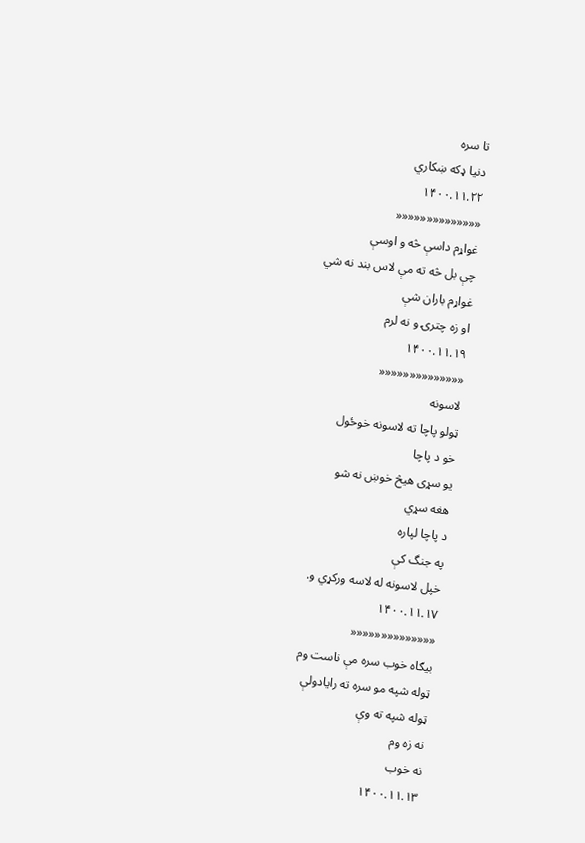تا سره
دنیا ډکه ښکاري
۱۴۰۰.۱۱.۲۲
««««««««««««««
غواړم داسې څه و اوسې
چې بل څه ته مې لاس بند نه شي
غواړم باران شې
او زه چترۍ و نه لرم
۱۴۰۰.۱۱.۱۹
««««««««««««««
لاسونه
ټولو پاچا ته لاسونه خوځول
خو د پاچا
یو سړی هیڅ خوښ نه شو
هغه سړي
د پاچا لپاره
په جنگ کې
خپل لاسونه له لاسه ورکړي و.
۱۴۰۰.۱۱.۱۷
««««««««««««««
بیګاه خوب سره مې ناست وم
ټوله شپه مو سره ته رایادولې
ټوله شپه ته وې
نه زه وم
نه خوب
۱۴۰۰.۱۱.۱۳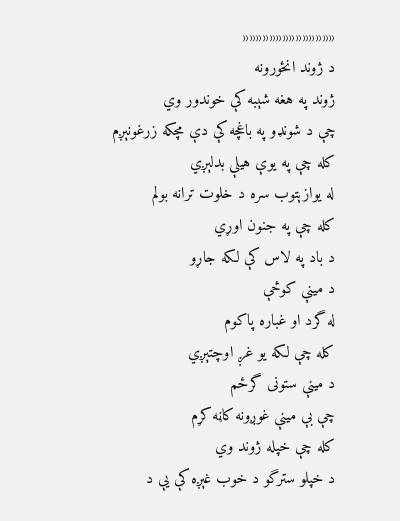««««««««««««««
د ژوند انځورونه
ژوند په هغه شېبه کې خوندور وي
چې د شونډو په باغچه کې دې مچکه زرغونېږم
کله چې په یوې هیلې بدلېږي
له یوازېتوب سره د خلوت ترانه بولم
کله چې په جنون اوړي
د باد په لاس کې لکه جاړو
د مینې کوڅې
له گرد او غباره پاکوم
کله چې لکه یو غږ اوچتېږي
د مینې ستونی گرځم
چې بې مینې غوږونه کاڼه کړم
کله چې خپله ژوند وي
د خپلو سترگو د خوب غېږه کې یې د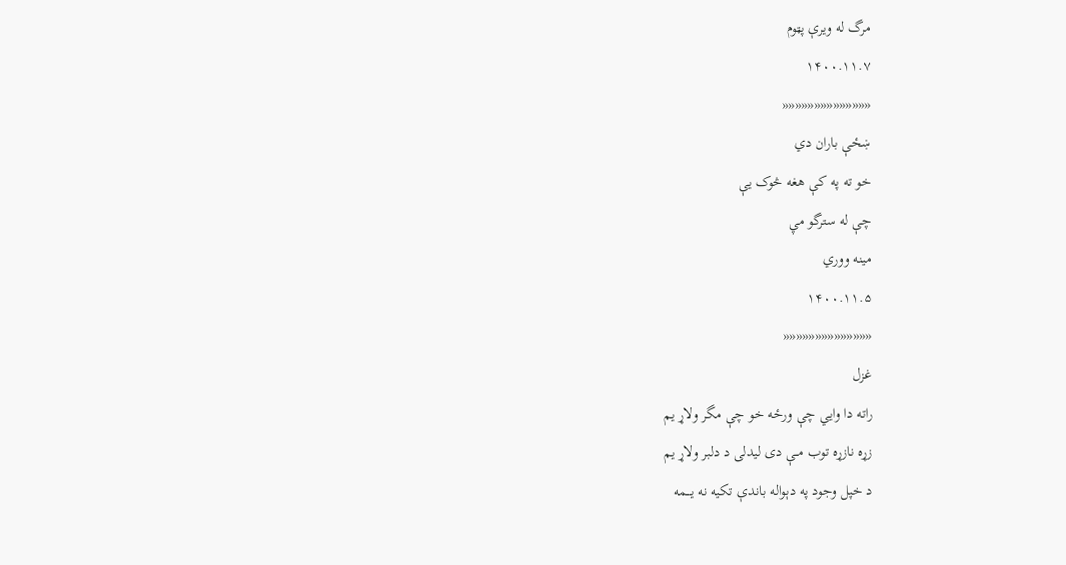مرگ له ویرې پټوم
۱۴۰۰.۱۱.۷
««««««««««««««
ښځې باران دي
خو ته په کې هغه څوک یې
چې له سترگو مۑ
مینه ووري
۱۴۰۰.۱۱.۵
««««««««««««««
غزل
راته دا وایي چې ورځه خو چې مگر ولاړ یم
زړه نازړه توب مــې دی لیدلی د دلبر ولاړ یم
د خپل وجود په دېواله باندې تکیه نه یـــمه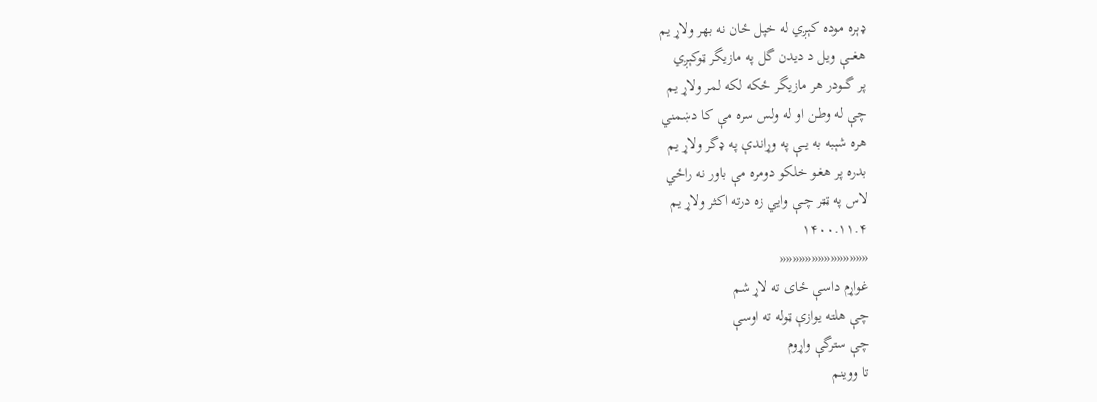ډېره موده کېږي له خپل ځان نه بهر ولاړ یم
هغـــې ویل د دیدن گل په مازیگر ټوکېږي
پر گـــودر هر مازیگر ځکه لکه لمر ولاړ یم
چې له وطـن او له ولس سره مې کا دښمني
هره شېبه به یــې په وړاندې په ډگر ولاړ یم
بدره پر هغـو خلکو دومره مې باور نه راځي
لاس په ټټر چــې وايي زه درته اکثر ولاړ یم
۱۴۰۰.۱۱.۴
««««««««««««««
غواړم داسې ځای ته لاړ شم
چې هلته یوازې ټوله ته اوسې
چې سترگې واړوم
تا ووینم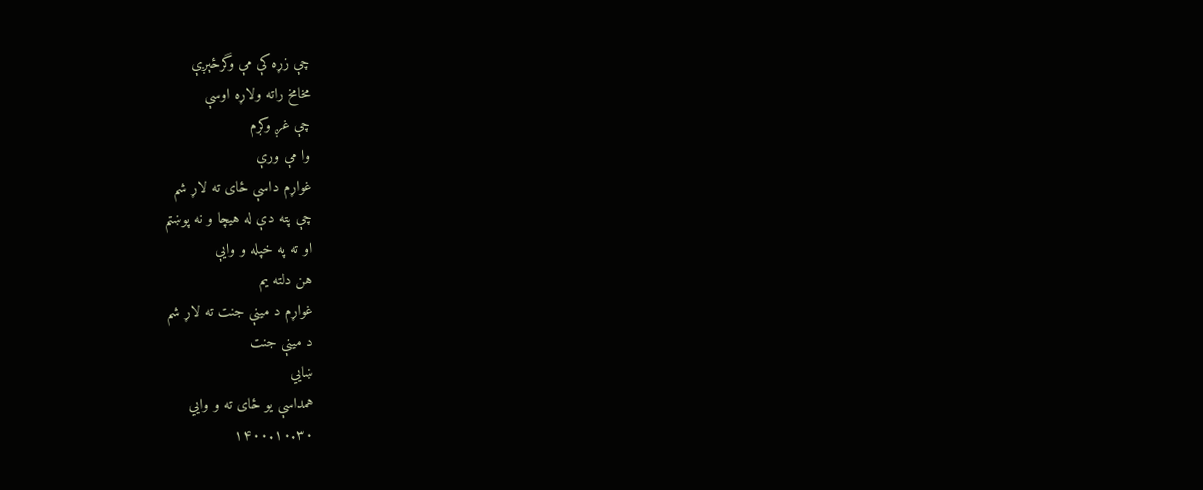چې زړه کې مې وگرځېږې
مخامخ راته ولاړه اوسې
چې غږ وکڔم
وا مې ورې
غواړم داسې ځای ته لاړ شم
چې پته دې له هیچا و نه پوښتم
او ته په خپله و وایې
هن دلته یم
غواړم د مینې جنت ته لاړ شم
د مینې جنت
ښایي
همداسې یو ځای ته و وایي
۱۴۰۰.۱۰.۳۰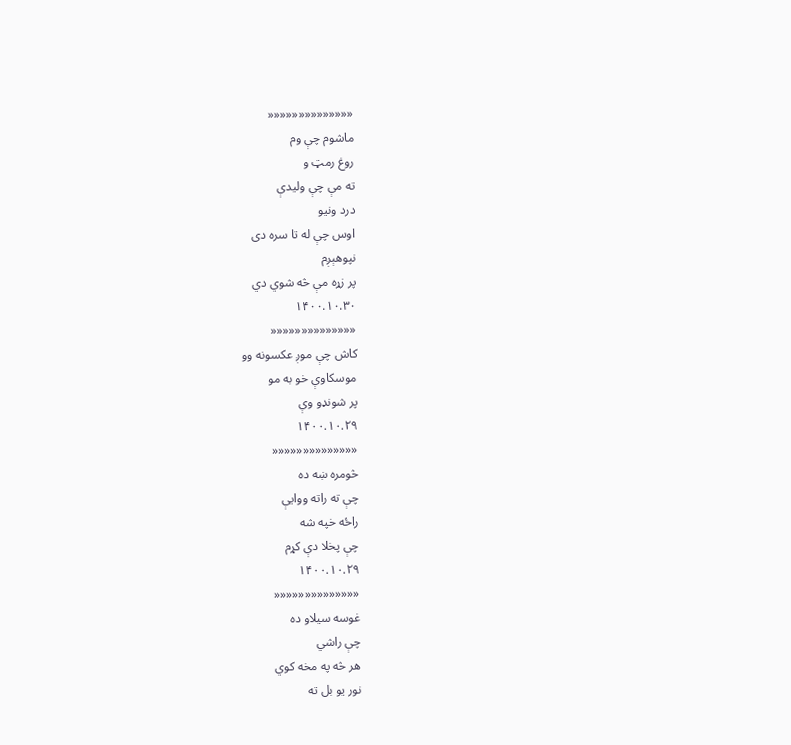««««««««««««««
ماشوم چې وم
روغ رمټ و
ته مې چې ولیدې
درد ونیو
اوس چې له تا سره دی
نپوهېږم
پر زړه مې څه شوي دي
۱۴۰۰.۱۰.۳۰
««««««««««««««
کاش چې موږ عکسونه وو
موسکاوې خو به مو
پر شونډو وې
۱۴۰۰.۱۰.۲۹
««««««««««««««
څومره ښه ده
چې ته راته ووایې
راځه خپه شه
چې پخلا دې کړم
۱۴۰۰.۱۰.۲۹
««««««««««««««
غوسه سیلاو ده
چې راشي
هر څه په مخه کوي
نور یو بل ته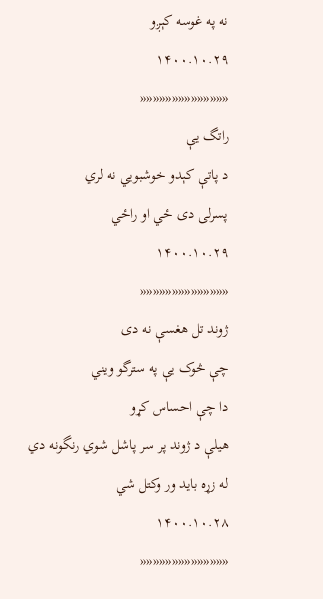نه په غوسه کېږو
۱۴۰۰.۱۰.۲۹
««««««««««««««
راتگ یې
د پاتې کېدو خوشبویي نه لري
پسرلی دی ځي او راځي
۱۴۰۰.۱۰.۲۹
««««««««««««««
ژوند تل هغسې نه دی
چې څوک یې په سترگو ویني
دا چې احساس کړو
هیلې د ژوند پر سر پاشل شوي رنگونه دي
له زړه باید ور وکتل شي
۱۴۰۰.۱۰.۲۸
««««««««««««««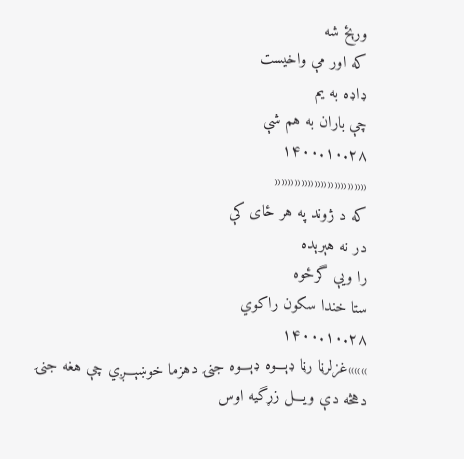ورېځ شه
که اور مې واخیست
ډاډه به یم
چې باران به هم شې
۱۴۰۰.۱۰.۲۸
««««««««««««««
که د ژوند په هر ځای کې
در نه هېرېده
را ویې گرځوه
ستا خندا سکون راکوي
۱۴۰۰.۱۰.۲۸
»»»غزلرڼا رڼا ډېـــوه ډېـــوه جنۍ دهزما خوښېـــږي چې هغه جنۍ دهڅه دې ویـــل زړگیه اوس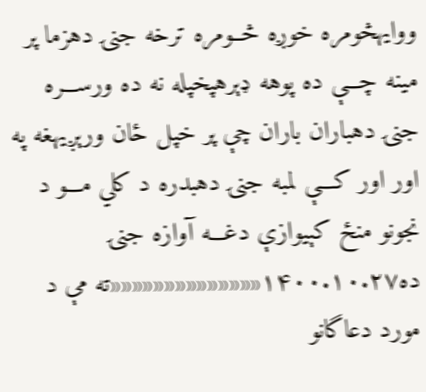ووایهڅومره خوږه څــومره ترخه جنۍ دهزما پر مینه چـــې ده پوهه ډېرهپخپله نه ده ورســـره جنۍ دهباران باران چې پر خپل ځان ورېږيهغه په اور اور کـــې لمبه جنۍ دهبدره د کلي مـــو د نجونو منځ کېیوازې دغـــه آوازه جنۍ ده۱۴۰۰.۱۰.۲۷««««««««««««««ته مې د مورد دعاگانو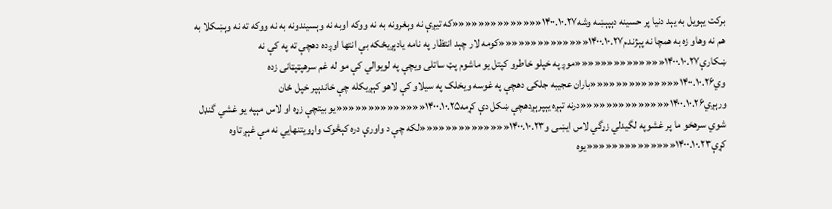برکت یېویل به یېد دنیا پر حسینه دېپېښه وشه۱۴۰۰.۱۰.۲۷««««««««««««««که تیږې نه وېغرونه به نه ووکه اوبه نه وېسیندونه به نه ووکه ته نه وېښکلا به هم نه وهاو زه به همچا نه پېژندم۱۴۰۰.۱۰.۲۷««««««««««««««کومه لار چېد انتظار په نامه یادېږيځکه بې انتها اوږده دهچې ته په کې نه ښکارې۱۴۰۰.۱۰.۲۷««««««««««««««موږ په خپلو خاطرو کۑتل یو ماشوم پټ ساتلی ويچې په لویوالي کې مو له غم سرهپټپټانی زده وي۱۴۰۰.۱۰.۲۶««««««««««««««باران عجیبه جلکۍ دهچې په غوسه ويخلک په سیلاو کې لاهو کېږيکله چې خاندېپر خپل ځان ورېږي۱۴۰۰.۱۰.۲۶««««««««««««««درنه تېږه يېپرېږدهچې ښکل دې کړمه۱۴۰۰.۱۰.۲۵««««««««««««««یو بیتچې زړه او لاس مېپه یو غشي گنډل شوي سرهخو ما پر غشوپه لگیدلي زړگي لاس ایښی و۱۴۰۰.۱۰.۲۳««««««««««««««لکه چې د واورې دره کېڅوک واړويتنهایي نه مې غېږ تاوه کړې۱۴۰۰.۱۰.۲۳««««««««««««««یوه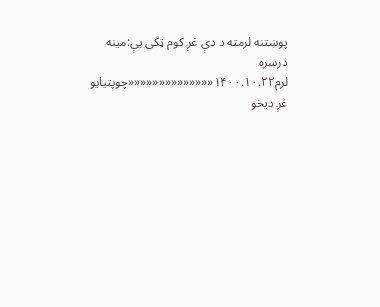پوښتنه لرمته د دې غږ کوم ټکی يې:مینه درسره لرم۱۴۰۰.۱۰.۲۲««««««««««««««چوپتیایو غږ دیخو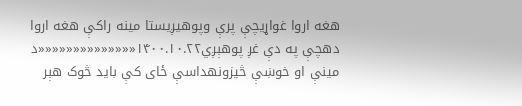هغه اروا غواړيچې پرې وپوهیږيستا مینه راکې هغه اروا دهچې په دې غږ پوهېږي۱۴۰۰.۱۰.۲۲««««««««««««««د مینې او خوښې څيزونهداسې ځای کې باید څوک هېر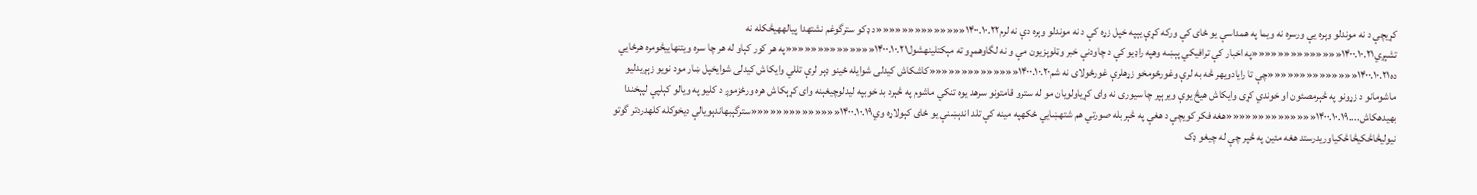کړيچې د نه موندلو وېره يې ورسره نه ويما په همداسې یو ځای کې ورکه کړې یېپه خپل زړه کې د نه موندلو وېره دې نه لرم۱۴۰۰.۱۰.۲۲««««««««««««««د ډکو سترگوغم نشتهدا پیالههیڅکله نه تشېږي۱۴۰۰.۱۰.۲۱««««««««««««««په اخبار کې ترافیکي پېښه وهپه راډیو کې د چاودنې خبر وټلوېزیون مې و نه لگاوهمړو ته مېکتلینهشول۱۴۰۰.۱۰.۲۱««««««««««««««په هر کور کېاو له هر چا سره ويتنهایيڅومره هرځايي ده۱۴۰۰.۱۰.۲۱««««««««««««««چې تا رایادويهر څه به لرې وغورځومخو زړهلرې غورځولای نه شم۱۴۰۰.۱۰.۲۰««««««««««««««کاشکاش کیدلی شوایله ځینو ډېر لرې تللي وایکاش کیدلی شوایخپل ښار مود نویو زېږیدلیو ماشومانو د زړونو په څېرمصئون او خوندي کړی وایکاش هیڅ یوې ویرېپر چا سیوری نه وای کړیاولویان مو له سترو قامتونو سرهد یوه تنکي ماشوم په څېرد بد خوبپه لیدلوچیغېنه وای کړېکاش هره ورځزموږ د کلیو په ویالو کېلپې لپېخندا بهیدهکاش....۱۴۰۰.۱۰.۱۹««««««««««««««هغه فکر کويچې د هغې په څېربله صورتي هم شتهښايي ځکهپه مینه کې تلد اندېښنې یو ځای کېولاړه وي۱۴۰۰.۱۰.۱۹««««««««««««««سترگېبهاندېویالې ديخوکله کلهدردتر گوتو نیولیڅاڅکيڅاڅکياوريدرستد هغه مئین په څۑر چې له چیغو ډک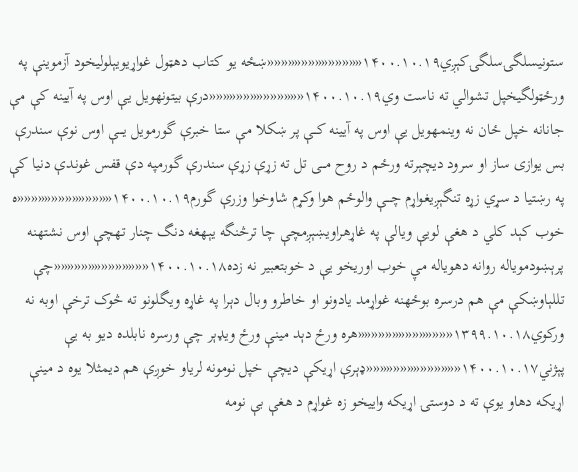ستونیسلگۍسلگۍکېږي۱۴۰۰.۱۰.۱۹««««««««««««««ښځه یو کتاب دهټول غواړيویېلوليخود آزموینې په ورځټولگیخپل تشوالي ته ناست وي۱۴۰۰.۱۰.۱۹««««««««««««««درې بیتونهویل یې اوس په آیینه کې مې جانانه خپل ځان نه وینمهویل یې اوس په آیینه کــې پر ښکلا مې ستا خبرې گورمویل یــــې اوس نوې سندرې بس یوازی ساز او سرود ديچېرته ورځم د روح مـــی تل ته زړې زړې سندرې گورمپه دې قفس غوندې دنیا کې په رښتیا د سړي زړه تنگېږيغواړم چـــې والوځم هوا وکـړم شاوخوا وزرې گورم۱۴۰۰.۱۰.۱۹««««««««««««««ه خوب کېد کلي د هغې لویې ویالې په غاړهراويښېږمچې چا ترڅنگه یېهغه دنگ چنار تهچې اوس نشتهنه پرېښودمویاله روانه دهویاله مۑ خوب اوريخو یې د خوبتعبیر نه زده۱۴۰۰.۱۰.۱۸««««««««««««««چې تللېاوښکې مې هم درسره بوځهنه غواړمد یادونو او خاطرو وبال دېرا په غاړه ويگلونو ته څوک ترخې اوبه نه ورکوي۱۳۹۹.۱۰.۱۸««««««««««««««هره ورځ دېد مینې ورځ ويډېر چې ورسره نابلده ديو به یې پېژني۱۴۰۰.۱۰.۱۷««««««««««««««ډېرې اړیکې ديچې خپل نومونه لرياو خوږې هم ديمثلا یوه د مینې اړیکه دهاو یوې ته د دوستۍ اړیکه وایيخو زه غواړم د هغې بې نومه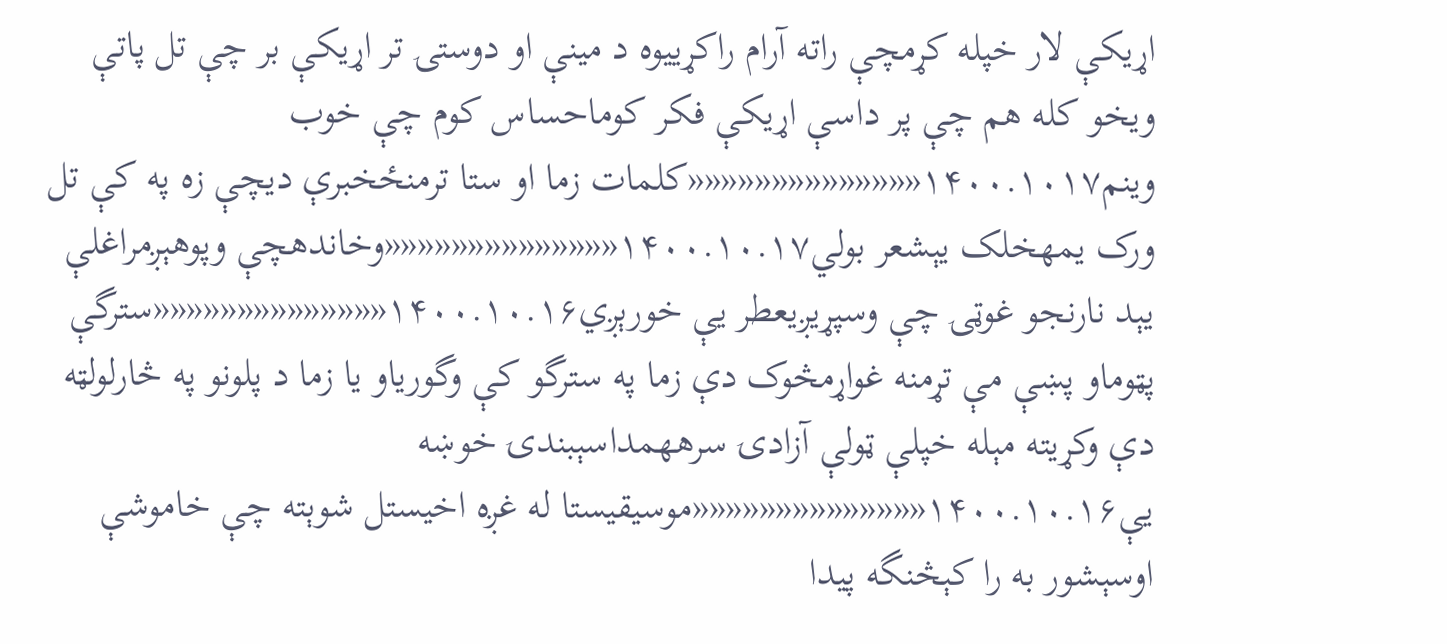اړیکې لار خپله کړمچې راته آرام راکړيیوه د مینې او دوستۍ تر اړیکې بر چې تل پاتې ويخو کله هم چې پر داسې اړیکې فکر کوماحساس کوم چې خوب وینم۱۴۰۰.۱۰۱۷««««««««««««««کلمات زما او ستا ترمنځخبرې ديچې زه په کې تل ورک یمهخلک يېشعر بولي۱۴۰۰.۱۰.۱۷««««««««««««««وخاندهچې وپوهېږمراغلې یېد نارنجو غوټۍ چې وسپړیږيعطر یې خورېږي۱۴۰۰.۱۰.۱۶««««««««««««««سترگې پټوماو پښې مې تړمنه غواړمڅوک دې زما په سترگو کې وگورياو یا زما د پلونو په څارلولټه دې وکړيته مېله خپلې ټولې آزادۍ سرههمداسېبندۍ خوښه يې۱۴۰۰.۱۰.۱۶««««««««««««««موسیقيستا له غږه اخیستل شوېته چې خاموشې اوسېشور به را کېڅنگه پیدا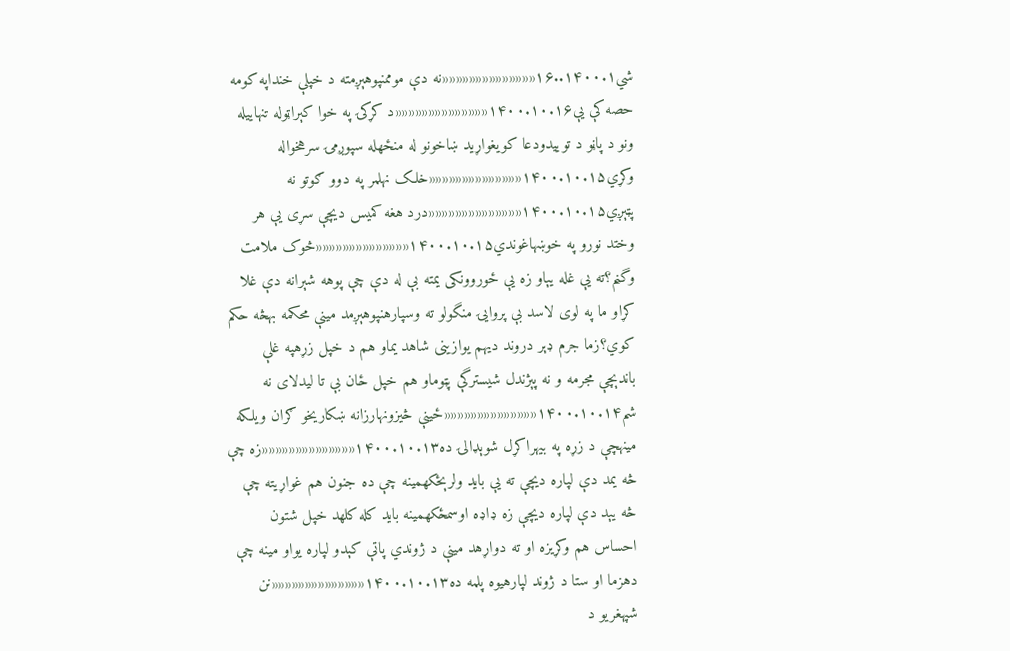شي۱۴۰۰.۱..۱۶««««««««««««««نه دې موممنپوهېږمته د خپلې خنداپه کومه حصه کې يې۱۴۰۰.۱۰.۱۶««««««««««««««د کړکۍ په خوا کېراټوله تنهایيله ونو د پاڼو د توییدودعا کويغواړيد ښاخونو له منځهله سپوږمۍ سرهخواله وکړي۱۴۰۰.۱۰.۱۵««««««««««««««خلک نهلمر په دوو ګوتو نه پټېږي۱۴۰۰.۱۰.۱۵««««««««««««««درد هغه کمیس دیچې سړی يې هر وختد نورو په خوښهاغوندي۱۴۰۰.۱۰.۱۵««««««««««««««څوک ملامت وگڼم؟ته يې غله يېاو زه یې ځوروونکی یمته بې له دې چې پوهه شېرانه دې غلا کړاو ما په لوی لاسد بې پروایۍ منگولو ته وسپارهنپوهېږمد مینې محکمه بهڅه حکم کوي؟زما جرم ډېر دروند دیهم یوازینی شاهد یماو هم د خپل زړهپه غلې باندېچې مجرمه و نه پېژندل شيسترگې پټوماو هم خپل ځان بې تا لیدلای نه شم۱۴۰۰.۱۰.۱۴««««««««««««««ځينې څيزونهارزانه ښکاريخو ګران ويلکه مينهچې د زړه په بیهراکړل شوېډالۍ ده۱۴۰۰.۱۰.۱۳««««««««««««««زه چې څه یمد دې لپاره دیچې ته يې باید ولرېځکهمينه چې ده جنون هم غواړيته چې څه يېد دې لپاره دیچې زه ډاډه اوسمځکهمينه باید کله کلهد خپل شتون احساس هم وکړيزه او ته دواړهد مينې د ژوندي پاتې کېدو لپاره یواو مينه چې دهزما او ستا د ژوند لپارهیوه پلمه ده۱۴۰۰.۱۰.۱۳««««««««««««««نن شپهغریو د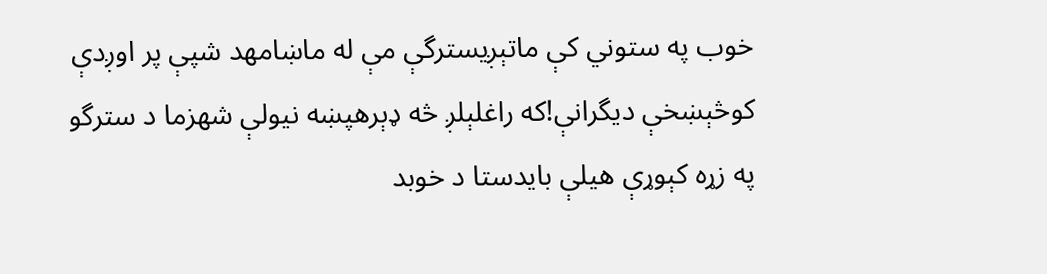خوب په ستوني کې ماتېږيسترگې مې له ماښامهد شپې پر اوږدې کوڅېښخې ديگرانې!که راغلېلږ څه ډېرهپښه نیولې شهزما د سترگو په زړه کېوړې هیلې بایدستا د خوبد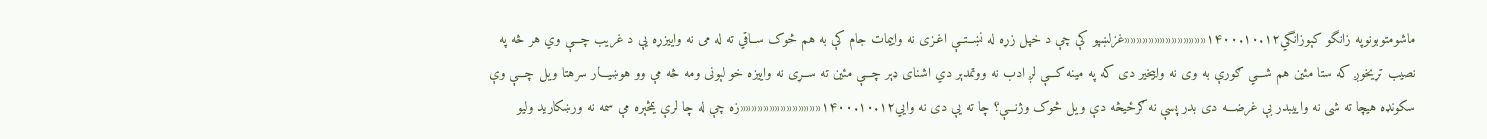ماشومتوبونوپه زانگو کېوزانگي۱۴۰۰.۱۰.۱۲««««««««««««««غزلښپو کې چې د خپل زړه له نښــتــې اغـزی نه واييمات جام کې به هم څوک ســاقي ته له می نه واييزړه يې د غریب چـــې وي هر څه په نصیب تړيخوږ که ستا مئین هم شـــي ګورې به وی نه واييخير دی که په مينه کـــې لږ ادب نه ووتمدېر دي اشنای ډېر چـــې مئين ته ســړی نه واييزه خو لېونی ومه څه مې وو هوښيـــار سرهتا ویل چـــې وې سکونډه هیچا ته شی نه واييبدر بې غرضـــه دی بدر پسې نه ګرځيڅه دې ویل څوک وژنـــې؟ چا ته يې دی نه وايي۱۴۰۰.۱۰.۱۲««««««««««««««زه چې له چا لرې یمڅېره مې سمه نه ورښکاريد ولیو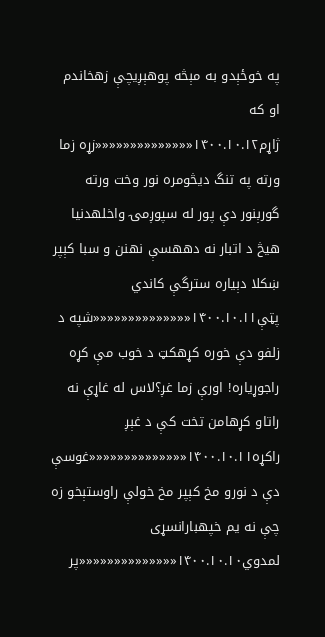په خوځېدو به مېڅه پوهېږيچې زهخاندم او که ژاړم۱۴۰۰.۱۰.۱۲««««««««««««««زړه زما ورته په تنگ دیڅومره نور وخت ورته گورېنور دې پور له سپوږمۍ واخلهدنیا هیڅ د اتبار نه دههسې نهنن و سبا کېپر ښکلا دېیاره سترگې کاندي پټې۱۴۰۰.۱۰.۱۱««««««««««««««شپه د زلفو دې خوره کړهکټ د خوب مې کړه راجوړیاره! اورې زما غږ؟لاس له غاړې نه راتاو کړهامن تخت کې د غېږ راکړه۱۴۰۰.۱۰.۱۱««««««««««««««غوسې دې د نورو مخ کېپر مخ خولې راوستېخو زه چې نه یم خپهبارانسړی لمدوي۱۴۰۰.۱۰.۱۰««««««««««««««پر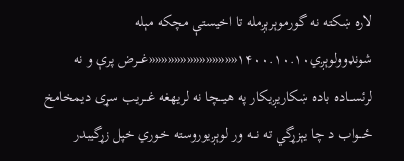لاره ښکته نه گورموېرېږمله تا اخیستې مچکه مېله شونډوولوېږي۱۴۰۰.۱۰.۱۰««««««««««««««غـــرض پرې و نه لرئســـاده باده ښکاريږيکار په هیـــچا نه لريهغه غـــریب سړی دیمخامخ ځـــواب د چا یېزړگي ته نـــه ور لوېږيوروسته خـوري خپل زړگیبدر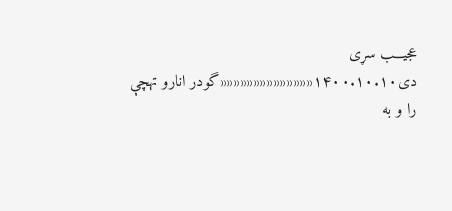عجیـــب سړی دی۱۴۰۰.۱۰.۱۰««««««««««««««گودر انارو تهچې را و به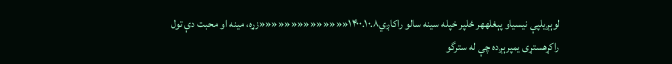لوېږيلپې نیسياو پېغلههر ځلپر خپله سینه سالو راکاږي۱۴۰۰.۱۰.۸««««««««««««««زړه، مینه او محبت دې تول راکړهستړی یمپرېږده چې له سترگو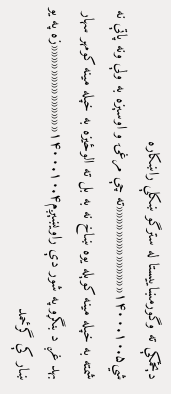دېځمکې ته وگورمښاييستا له سترگو ښکلې راښکاره شي۱۴۰۰.۱۰.۵««««««««««««««ته چې مرغۍ و اوسېزه به ولې ونه پاتې نه شمته به خپله مینه کوېله یوه ښاخ نه به بل ته الوځيزه به خپله مینه کومهر سهار بهد غږ د بنگړو په شور دې راويښېږم۱۴۰۰.۱۰.۴««««««««««««««زه په یو ښار کې گرځمد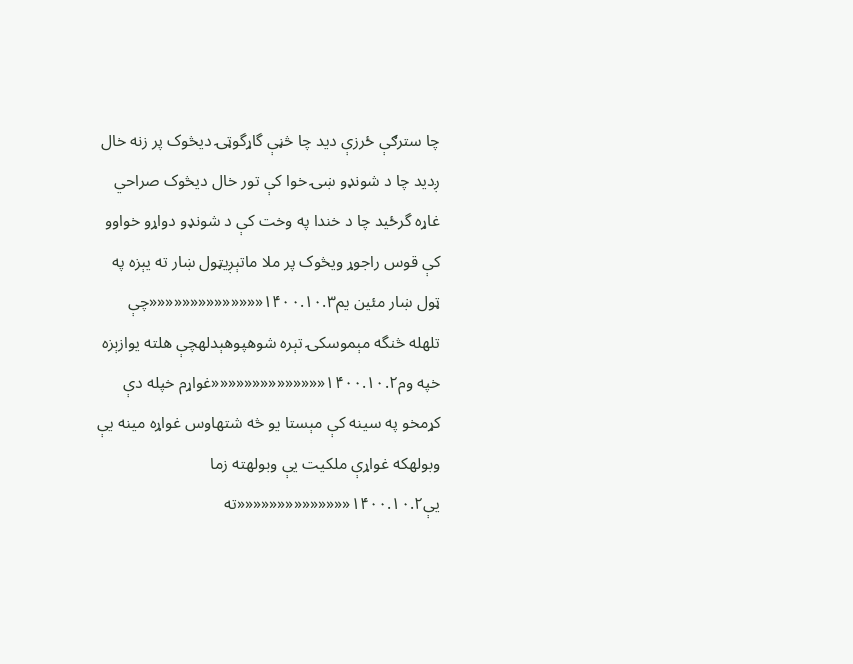چا سترګې ځرزې ديد چا څڼې گاړگوټۍ ديڅوک پر زنه خال ږديد چا د شونډو ښۍ خوا کې تور خال دیڅوک صراحي غاړه گرځيد چا د خندا په وخت کې د شونډو دواړو خواوو کې قوس راجوړ ويڅوک پر ملا ماتېږيټول ښار ته يېزه په ټول ښار مئین یم۱۴۰۰.۱۰.۳««««««««««««««چې تلهله څنگه مېموسکۍ تېره شوهپوهېدلهچې هلته یوازېزه خپه وم۱۴۰۰.۱۰.۲««««««««««««««غواړم خپله دې کړمخو په سينه کې مېستا یو څه شتهاوس غواړه مينه يې وبولهکه غواړې ملکیت يې وبولهته زما يې۱۴۰۰.۱۰.۲««««««««««««««ته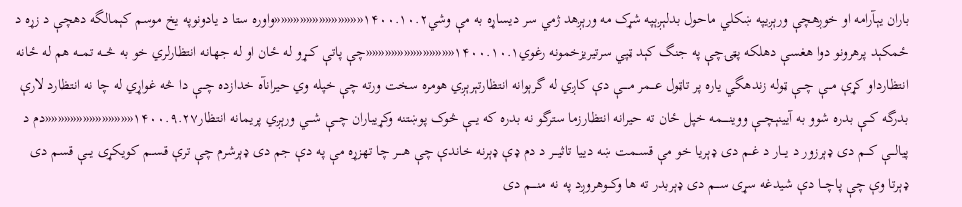باران يېآرامه او خوږهچې ورېږيپه ښکلي ماحول بدلېږېپه شړک مه ورېږهد ژمي سر دیساړه به مې وشي۱۴۰۰.۱۰.۲««««««««««««««واوره ستا د یادونوپه یخ موسم کېمالگه دهچې د زړه د ځمکېد پرهرونو دوا هغسې دهلکه پټۍچې په جنگ کېد ټپي سرتیريزخمونه رغوي۱۴۰۰.۱۰.۱««««««««««««««چې پاتې کـــړو له ځان او له جهانه انتظارلري خو به څـــه تمـــه هم له ځانه انتظارداو کړې مـــې چـــې ټوله زندهگي یاره پر تاټول عـــمر مـــــې دې کاږي له گرېوانه انتظارتېرېږي هومره سخت ورته چې خپله وي حیرانآه خدازده چـــې دا څه غواړي له چا نه انتظارد لارې بدرگه کـــې بدره شوو به آیینېچـــې ووینـــــمه خپل ځان ته حیرانه انتظارزما سترگو نه بدره که یـــې څوک پوښتنه وکړيباران چـــې شـــي ورېږي پریمانه انتظار۱۴۰۰.۹.۲۷««««««««««««««دم د پیالـــې کـــم دی ډېرزور د یـــار د غــم دی ډېریا خو مې قســمت ښه دییا تاثیـــر د دم ډې ډېرنه خاندې چې هــــر چا تهزړه مې په دې جم دی ډېرشرم چې ترې قـســم کويکړی یـــې قسم دی ډېرتا وې چې پاچـــا دې شيدغه سړی ســـم دی ډېربدر ته ها وکـــوهروږد په نه منــــم دی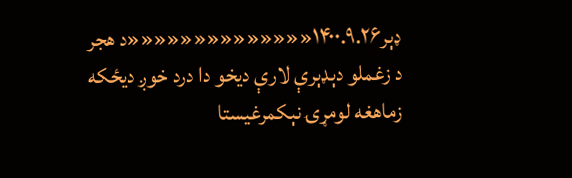ډېر۱۴۰۰.۹.۲۶««««««««««««««د هجر د زغملو دېډېرې لارې ديخو دا درد خوږ دیځکه زماهغه لومړۍ نېکمرغيستا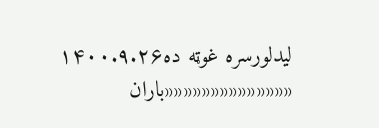لیدلورسره غوټه ده۱۴۰۰.۹.۲۶ ««««««««««««««باران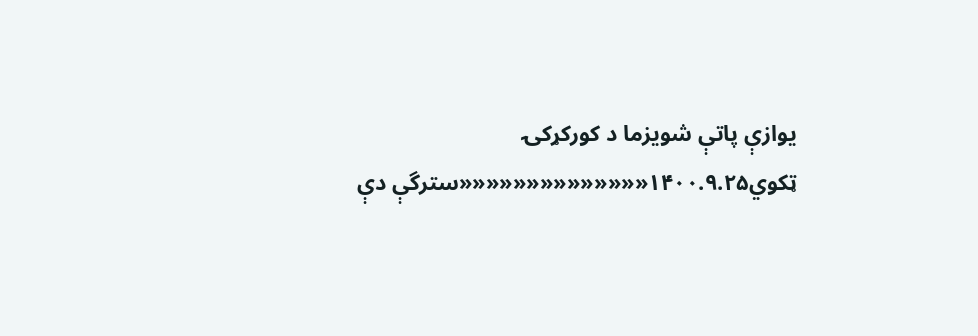یوازې پاتې شویزما د کورکړکۍ ټکوي۱۴۰۰.۹.۲۵««««««««««««««سترگې دې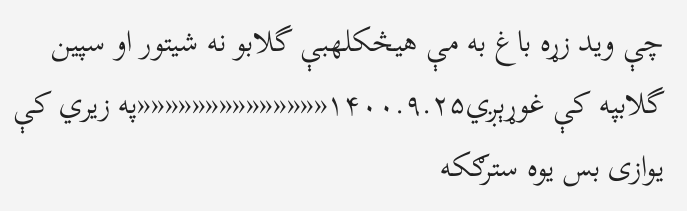چې ويد زړه باغ به مې هیڅکلهبې گلابو نه شيتور او سپین گلابپه کې غوړېږي۱۴۰۰.۹.۲۵««««««««««««««په زیري کې یوازی بس یوه سترګکه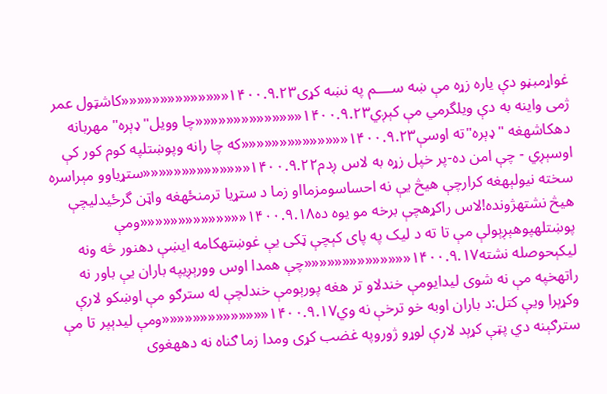غواړمبڼو دې یاره زړه مې ښه ســــم په نښه کړی۱۴۰۰.۹.۲۳««««««««««««««کاشټول عمر ژمی واینه به دې ویلگرمي مې کېږي۱۴۰۰.۹.۲۳««««««««««««««چا وویل"ډېره" مهربانه دهکاشهغه "ډېره"ته اوسې۱۴۰۰.۹.۲۳««««««««««««««که چا رانه وپوښتلپه کوم کور کې اوسېږي - چې امن ده-پر خپل زړه به لاس ږدم۱۴۰۰.۹.۲۲««««««««««««««ستړیاوو مېراسره سخته نیولېهغه کرارچې هيڅ يې نه احساسومزمااو زما د ستړیا ترمنځهغه واټن گرځیدلیچې هیڅ نشتهژونده!لاس راکړهچې برخه مو یوه ده۱۴۰۰.۹.۱۸««««««««««««««ومې پوښتلهپوهېږېولې مې تا ته د لیک په پای کېچې ټکی يې غوښتهکامه ايښې دهنور څه ونه لیکېحوصله نشته۱۴۰۰.۹.۱۷««««««««««««««چې همدا اوس وورېږيپه باران يې باور نه راتهخپه مې نه شوی لیدایومې خندلاو تر هغه پورېومې خندلچې له سترګو مې اوښکو لارې وکړېرا ويې کتل:د باران اوبه خو ترخې نه وي۱۴۰۰.۹.۱۷««««««««««««««ومې لیدېپر تا مې سترګېنه دي پټې کړېد لارې لوړو ژوروپه غضب کړی ومدا زما ګناه نه دههغوی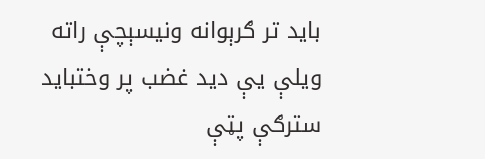باید تر ګرېوانه ونيسېچې راته ویلې يې ديد غضب پر وختباید سترګې پټې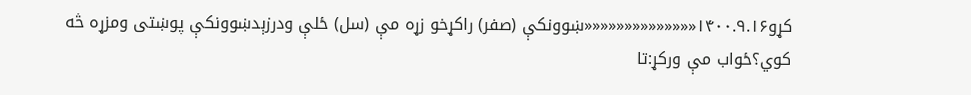کړو۱۴۰۰.۹.۱۶««««««««««««««ښوونکې (صفر) راکړخو زړه مې (سل) ځلې ودرزېدښوونکې پوښتی ومزړه څه کوي؟ځواب مې ورکړ:تا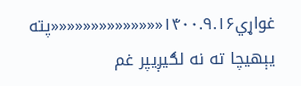غواړي۱۴۰۰.۹.۱۶««««««««««««««پته يېهیچا ته نه لګيږيپر غم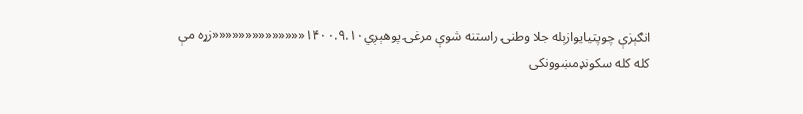انګېزې چوپتیایوازېله جلا وطنۍ راستنه شوې مرغۍ پوهېږي۱۴۰۰.۹.۱۰««««««««««««««زړه مې کله کله سکونډمښوونکی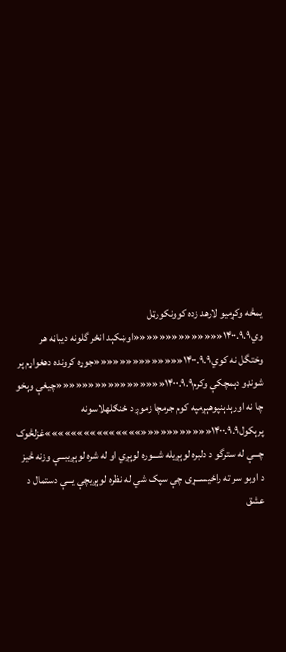یمڅه وکړمیو لارهد زده کوونکورټل وي۱۴۰۰.۹.۹««««««««««««««اوښکېد انځر گلونه ديباڼه هر وختگل نه کوي۱۴۰۰.۹.۹««««««««««««««جوړه کرونده دهغواړم پر شونډو دېمچکې وکرم۱۴۰۰.۹.۹«««««««««««««««««چیغې وېخو چا نه اورېدېنپوهېږمپه کوم جرمچا زموږ د ځنګلهلاسونه پرېکول۱۴۰۰.۹.۹«««««««««««»»»»»»»»»»»»»»»غزلڅوک چـــې له سترگو د دلبره لوېږيله شـــوره لوېږي او له شره لوېږيبـــې وزنه څيز د اوبو سر ته راځيســـړی چې سپک شي له نظره لوېږيچې یـــې دستمال د عشق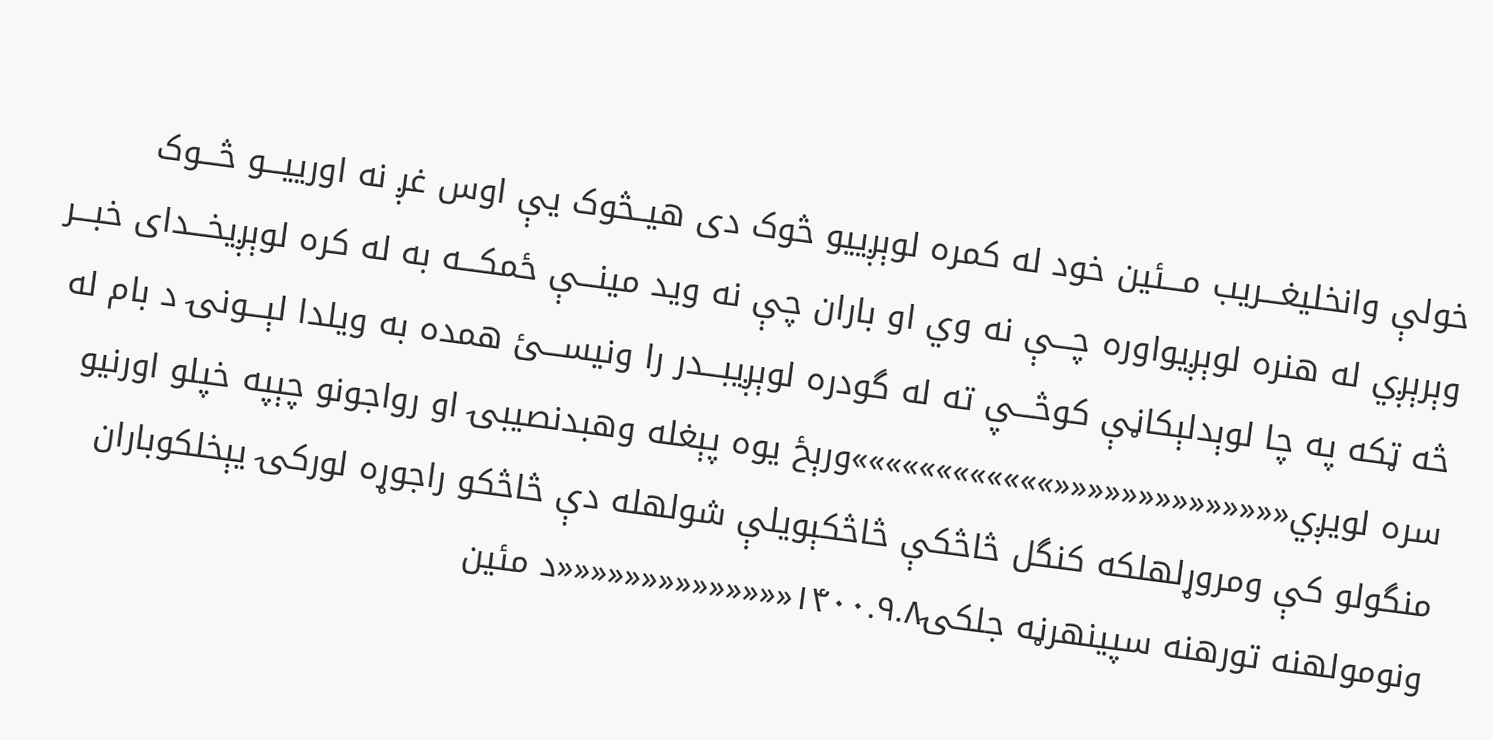خولې وانخليغـــریب مـــئين خود له کمره لوېږييو څوک دی هیــڅوک یې اوس غږ نه اوريیـــو څـــوک وېرېږي له هنره لوېږيواوره چـــې نه وي او باران چې نه ويد مینـــې ځمکـــه به له کره لوېږيخـــدای خبـــر څه ټکه په چا لوېدلېکاڼې کوڅـــۑ ته له گودره لوېږيبـــدر را ونیســـئ همده به ویلدا لېـــونۍ د بام له سره لویږي««««««««««««««»»»»»»»»»»»»ورېځ یوه پېغله وهبدنصیبۍ او رواجونو چېپه خپلو اورنیو منگولو کې ومروړلهلکه کنگل څاڅکې څاڅکېویلې شولهله دې څاڅکو راجوړه لورکۍ یېخلکوباران ونومولهنه تورهنه سپینهرڼه جلکۍ۱۴۰۰.۹.۸««««««««««««««د مئین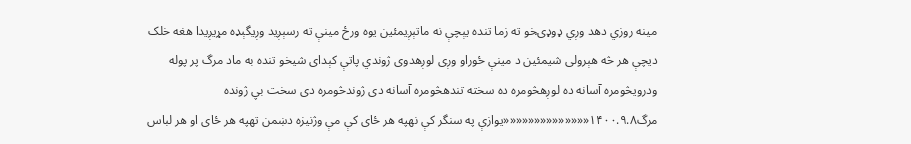مینه روزي دهد وږي ډوډۍخو ته زما تنده یېچې نه ماتېږيمئین یوه ورځ مینې ته رسېږيد وږيگېډه مړيږيدا هغه خلک ديچې هر څه هېرولی شيمئین د مینې ځوراو وږی لوږهدوی ژوندي پاتې کېدای شيخو تنده به ماد مرگ پر پوله ودرويڅومره آسانه ده لوږهڅومره ده سخته تندهڅومره آسانه دی ژوندڅومره دی سخت بۑ ژونده مرگ۱۴۰۰.۹.۸««««««««««««««یوازې په سنگر کې نهپه هر ځای کې مې وژنيزه دښمن تهپه هر ځای او هر لباس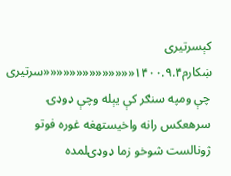کېسرتیری ښکارم۱۴۰۰.۹.۴««««««««««««««سرتیری چې ومپه سنګر کې يېله وچې ډوډۍ سرهعکس رانه واخیستهغه غوره فوتو ژونالست شوخو زما ډوډۍلمده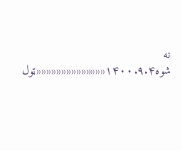نه شوه۱۴۰۰.۹.۴««««««««««««««ټول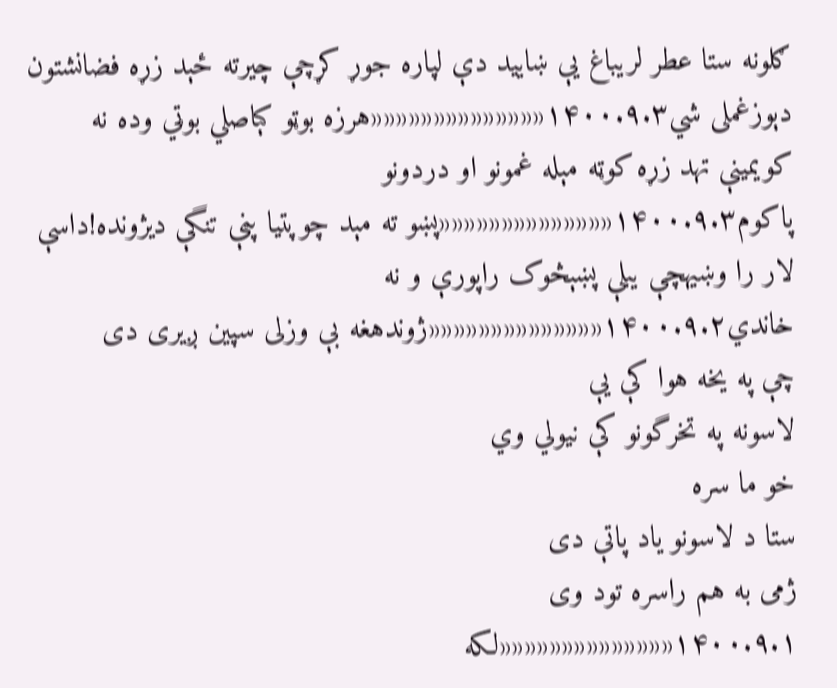ګلونه ستا عطر لريباغ یې ښایيد دې لپاره جوړ کړچې چیرته ځېد زړه فضانشتون دېوزغملی شي۱۴۰۰.۹.۳««««««««««««««هرزه بوټو کېاصلي بوټي وده نه کويمینې تهد زړه کوټه مېله غمونو او دردونو پاکوم۱۴۰۰.۹.۳««««««««««««««پښو ته مېد چوپتیا پڼې تنگې ديژونده!داسې لار را وښیهچې یبلې پښېڅوک راپورې و نه خاندي۱۴۰۰.۹.۲««««««««««««««ژوندهغه بې وزلی سپین ږیری دی
چې په یخه هوا کې یې
لاسونه په تخرگونو کې نیولي وي
خو ما سره
ستا د لاسونو یاد پاتې دی
ژمی به هم راسره تود وی
۱۴۰۰.۹.۱««««««««««««««لکه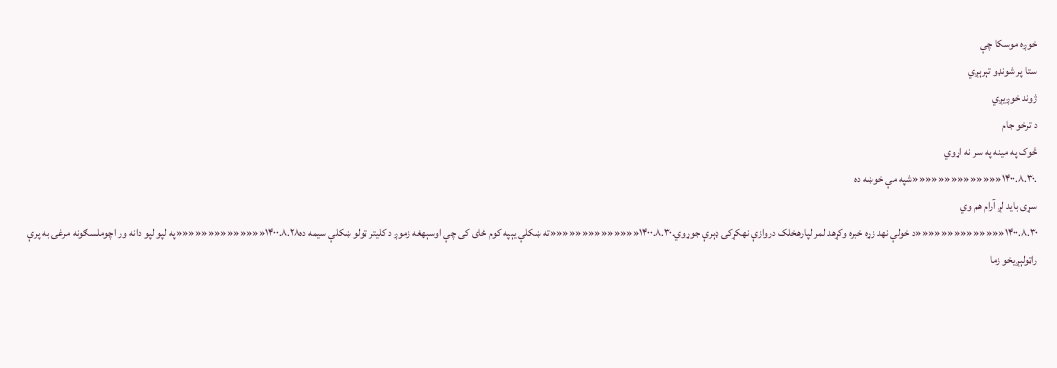خوږه موسکا چې
ستا پر شونډو تېرېږي
ژوند خوږيږي
د ترخو جام
څوک په مینه په سر نه اړوي
.۱۴۰۰.۸.۳۰««««««««««««««شپه مې خوښه ده
سړی باید لږ آرام هم وي
۱۴۰۰.۸.۳۰««««««««««««««د خولې نهد زړه خبره وکړهد لمر لپارهخلک دروازې نهکړکۍ ډېرې جوړوي.۱۴۰۰.۸.۳۰««««««««««««««ته ښکلې يېپه کوم ځای کی چې اوسېهغه زموږ د کليتر ټولو ښکلې سیمه ده۱۴۰۰.۸.۲۸««««««««««««««په لپو لپو دانه ور اچوملسګونه مرغۍ به پرې راټولېږيخو زما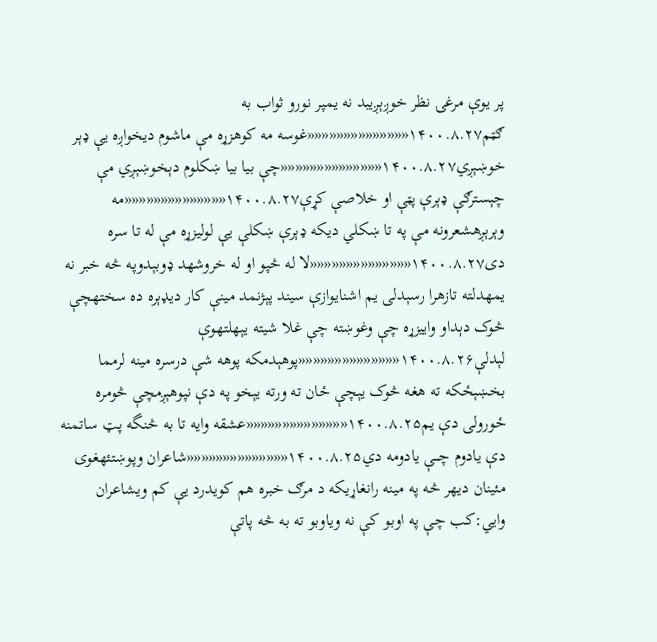پر یوې مرغۍ نظر خوږېږيبد نه یمپر نورو ثواب به ګټم۱۴۰۰.۸.۲۷««««««««««««««غوسه مه کوهزړه مې ماشوم دیخواږه يې ډېر خوښېږي۱۴۰۰.۸.۲۷««««««««««««««چې بیا بیا ښکلوم دېخوښېږي مې چېسترګې ډېرې پټې او خلاصې کړې۱۴۰۰.۸.۲۷««««««««««««««مه وېرېږهشعرونه مې په تا ښکلي ديکه ډېرې ښکلې يې لوليزړه مې له تا سره دی۱۴۰۰.۸.۲۷««««««««««««««لا له څپو او له خروشهد ډوبېدوپه څه خبر نه یمهدلته تازهرا رسېدلی یم اشنایوازې سیند پېژنمد مینې کار دیډېره ده سختهچې څوک دېداو واييزړه چې وغوښته چې غلا شيته يېهلتهوې لېدلې۱۴۰۰.۸.۲۶««««««««««««««پوهېدمکه پوهه شې درسره مینه لرمما بخښېځکه ته هغه څوک یېچې ځان ته ورته یېخو په دې نپوهېږمچې څومره ځورولی دې یم۱۴۰۰.۸.۲۵««««««««««««««عشقه وایه تا به څنگه پټ ساتمنه دې یادوم چـــې یادومه دي۱۴۰۰.۸.۲۵««««««««««««««شاعران وپوښتئهغوی مئینان ديهر څه په مینه رانغاړيکه د مرګ خبره هم کويدرد يې کم ويشاعران وايي:کب چې په اوبو کې نه وياوبو ته به څه پاتې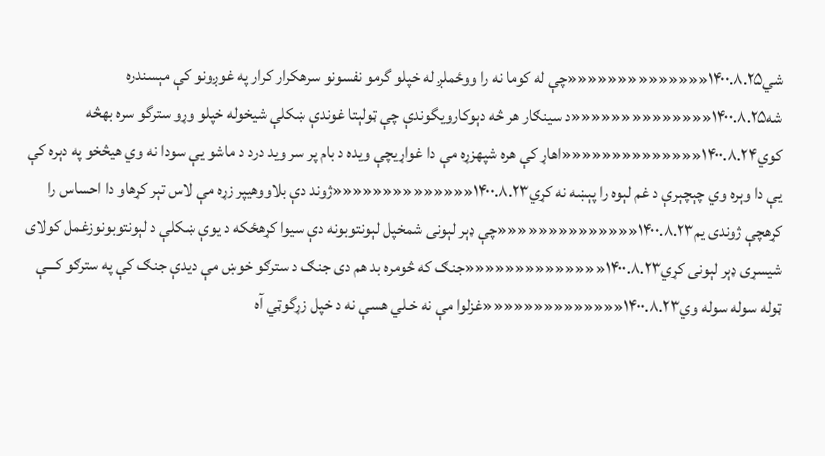شي۱۴۰۰.۸.۲۵««««««««««««««چې له کوما نه را ووځملږ له خپلو گرمو نفسونو سرهکرار کرار په غوږونو کې مېسندره شه۱۴۰۰.۸.۲۵««««««««««««««د سینګار هر څه دېوکارويگوندې چې ټولېتا غوندې ښکلې شيخوله خپلو وړو سترگو سره بهڅه کوي۱۴۰۰.۸.۲۴««««««««««««««اهاړ کې هره شپهزړه مې دا غواړيچې ويده د بام پر سر ويد درد د ماشو يې سودا نه وي هيڅخو په دېره کې يې دا وېره وي چېچېرې د غم لېوه را پېښه نه کړي۱۴۰۰.۸.۲۳««««««««««««««ژوند دې بلاووهيپر زړه مې لاس تېر کړهاو دا احساس را کړهچې ژوندی یم۱۴۰۰.۸.۲۳««««««««««««««چې ډېر لېونی شمخپل لېونتوبونه دې سيوا کړهځکه د یوې ښکلې د لېونتوبونوزغمل کولای شيسړی ډېر لېونی کړي۱۴۰۰.۸.۲۳««««««««««««««جنګ که څومره بد هم دی جنګ د سترګو خوښ مې دیدې جنګ کې په سترګو کـــې ټوله سوله سوله وي۱۴۰۰.۸.۲۳««««««««««««««غزلوا مې نه خـلي هسې نه د خپل زړگوټي آه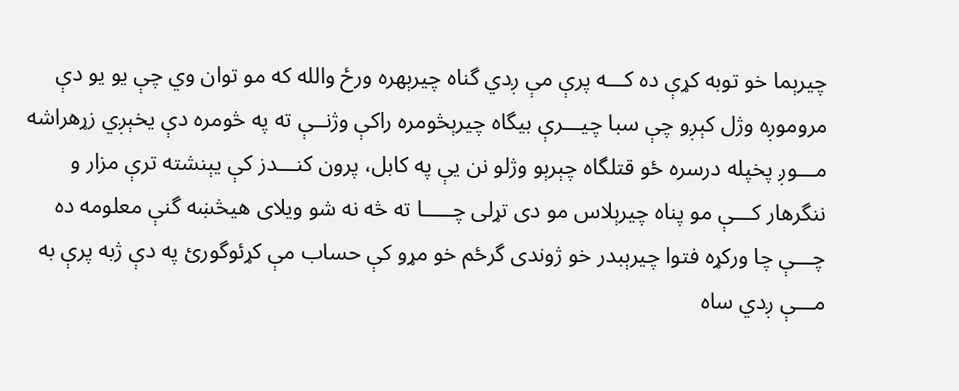چیرېما خو توبه کړې ده کـــه پرې مې ږدي گناه چیرېهره ورځ والله که مو توان وي چې یو یو دې مروموږه وژل کېږو چې سبا چیـــرې بیگاه چیرېڅومره راکې وژنــې ته په څومره دې یخېږي زړهراشه مـــوږ پخپله درسره ځو قتلگاه چېرېو وژلو نن یې په کابل، پرون کنـــدز کې یېنشته ترې مزار و ننگرهار کـــې مو پناه چیرېلاس مو دی تړلی چـــــا ته څه نه شو ویلای هیڅښه گنې معلومه ده چـــې چا ورکړه فتوا چیرېبدر خو ژوندی گرځم خو مړو کې حساب مې کړئوگورئ په دې ژبه پرې به مـــې ږدي ساه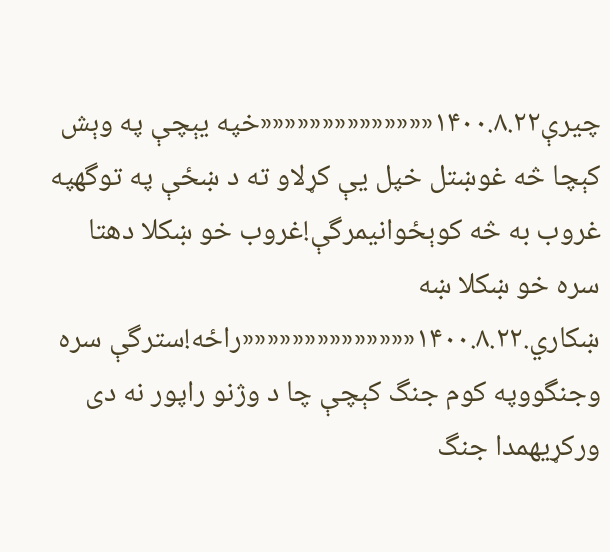چیرې۱۴۰۰.۸.۲۲««««««««««««««خپه يېچې په وېش کېچا څه غوښتل خپل یې کړلاو ته د ښځې په توگهپه غروب به څه کوېځوانیمرگې!غروب خو ښکلا دهتا سره خو ښکلا ښه ښکاري.۱۴۰۰.۸.۲۲««««««««««««««راځه!سترگې سره وجنگووپه کوم جنگ کېچې چا د وژنو راپور نه دی ورکړیهمدا جنگ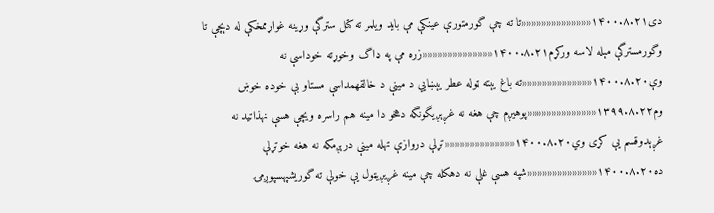دی۱۴۰۰.۸.۲۱««««««««««««««تا ته چې گورمتورې عینکې مې باید ويلمر ته کتل سترگې وړينه غواړممخکې له دېچې تا وگورمسترگې مېله لاسه ورکړم۱۴۰۰.۸.۲۱««««««««««««««زره مې په ډاگ وخوړته خوداسې نه وې۱۴۰۰.۸.۲۰««««««««««««««ته باغ یېته ټوله عطر یېښايي د مینې د خالقهمداسې مستاو بې خوده خوښ وم۱۳۹۹.۸.۲۲««««««««««««««پوهیږم چې هغه نه غږېږيگونگه دهخو دا مینه هم راسره ويچې هسې نهذاتيد نه غږېدوقسم یې کړی وي۱۴۰۰.۸.۲۰««««««««««««««تړلې دروازې تهله مینې درېږمکه نه هغه خوتړلې ده۱۴۰۰.۸.۲۰««««««««««««««شپه هسې غلې نه دهکله چې مینه غږیږيټول یې خولې ته گوريشپهسپوږمۍ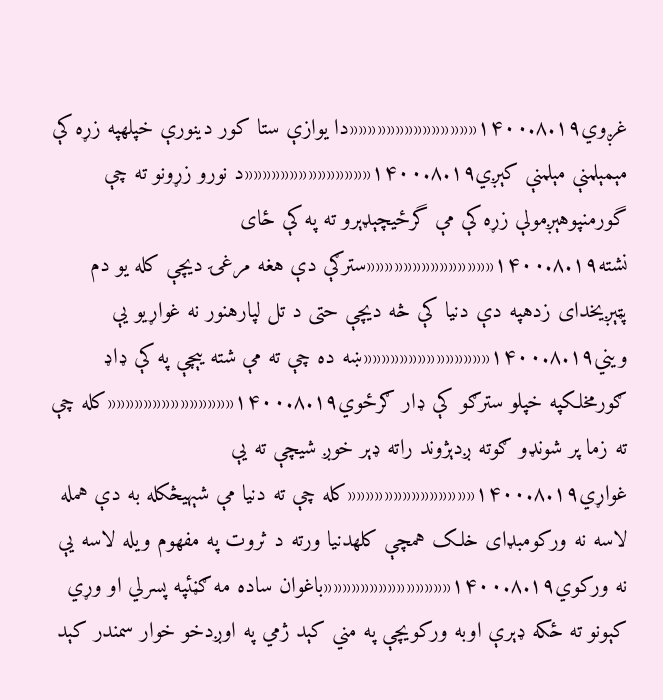غږوي۱۴۰۰.۸.۱۹««««««««««««««دا یوازې ستا کور دینورې خپلهپه زړه کې مېمېلمنې مېلمنې کېږي۱۴۰۰.۸.۱۹««««««««««««««د نورو زړونو ته چې گورمنپوهېږمولې زړه کې مې گرځيچېډېرو ته په کې ځای نشته۱۴۰۰.۸.۱۹««««««««««««««سترګې دې هغه مرغۍ ديچې کله یو دم پټېږيخدای زدهپه دې دنیا کې څه ديچې حتی د تل لپارهنور نه غواړيو يې ويني۱۴۰۰.۸.۱۹««««««««««««««ښه ده چې ته مې شته يېچې په کې ډاډ ګورمخلکپه خپلو سترګو کې ډار ګرځوي۱۴۰۰.۸.۱۹««««««««««««««کله چې ته زما پر شونډو ګوته ږدېژوند راته ډېر خوږ شيچې ته يې غواړي۱۴۰۰.۸.۱۹««««««««««««««کله چې ته دنیا مې شېهیڅکله به دې همله لاسه نه ورکومبډای خلک همچې کلهدنیا ورته د ثروت په مفهوم ويله لاسه يې نه ورکوي۱۴۰۰.۸.۱۹««««««««««««««باغوان ساده مه ګڼئپه پسرلي او وړي کېونو ته ځکه ډېرې اوبه ورکويچې په مني کېد ژمي په اوږدخو خوار سمندر کېد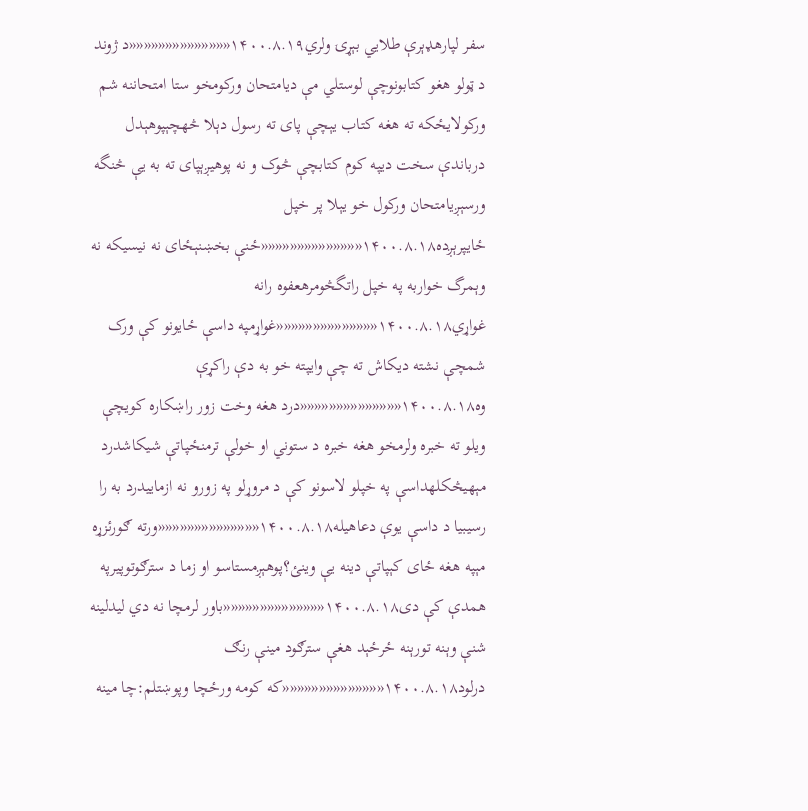سفر لپارهډېرې طلایي بېړۍ ولري۱۴۰۰.۸.۱۹««««««««««««««د ژوند د ټولو هغو کتابونوچې لوستلي مې ديامتحان ورکومخو ستا امتحاننه شم ورکولایځکه ته هغه کتاب یېچې پای ته رسول دېلا څهچېپوهېدل درباندې سخت ديپه کوم کتابچې څوک و نه پوهیږېپای ته به یې څنگه ورسېږيامتحان ورکول خو یېلا پر خپل ځایپرېږده۱۴۰۰.۸.۱۸««««««««««««««ځنې بخښنېځای نه نیسيکه نه وېمرگ خواربه په خپل راتگڅومرهعفوه رانه غواړي۱۴۰۰.۸.۱۸««««««««««««««غواړمپه داسې ځایونو کې ورک شمچې نشته ديکاش ته چې وایپته خو به دې راکړې وه۱۴۰۰.۸.۱۸««««««««««««««درد هغه وخت زور راښکاره کويچې ویلو ته خبره ولرمخو هغه خبره د ستوني او خولې ترمنځپاتې شيکاشدرد مېهیڅکلهداسې په خپلو لاسونو کې د مروړلو په زورو نه ازمایيدرد به را رسيبیا د داسې یوې دعاهیله۱۴۰۰.۸.۱۸««««««««««««««ورته ګورئزړه مېپه هغه ځای کېپاتې دینه يې وینئ؟پوهېږمستاسو او زما د سترګوتوپيرپه همدې کې دی۱۴۰۰.۸.۱۸««««««««««««««باور لرمچا نه دي لیدلينه شنې وېنه تورېنه ځرځېد هغې سترګود مینې رنګ درلود۱۴۰۰.۸.۱۸««««««««««««««که کومه ورځچا وپوښتلم:چا مینه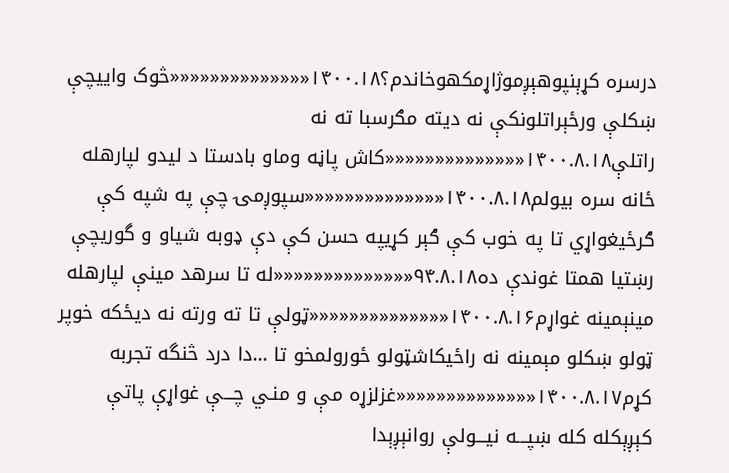درسره کړېنپوهېږموژاړمکهوخاندم؟۱۴۰۰.۱۸««««««««««««««څوک واييچې ښکلې ورځېراتلونکې نه ديته مګرسبا ته نه راتلې۱۴۰۰.۸.۱۸««««««««««««««کاش پاڼه وماو بادستا د لیدو لپارهله ځانه سره بیولم۱۴۰۰.۸.۱۸««««««««««««««سپوږمۍ چې په شپه کې ګرځيغواړي تا په خوب کې ګېر کړيپه حسن کې دې ډوبه شياو و گوريچې رښتیا همتا غوندې ده۹۴.۸.۱۸««««««««««««««له تا سرهد مینې لپارهله مینېمینه غواړم۱۴۰۰.۸.۱۶««««««««««««««ټولې تا ته ورته نه ديځکه خوپر ټولو ښکلو مېمینه نه راځيکاشټولو ځورولمخو تا ...دا درد څنگه تجربه کړم۱۴۰۰.۸.۱۷««««««««««««««غزلزړه مې و منـي چـــې غواړې پاتې کېږېکله کله ښپـــه نیـــولې روانېږېدا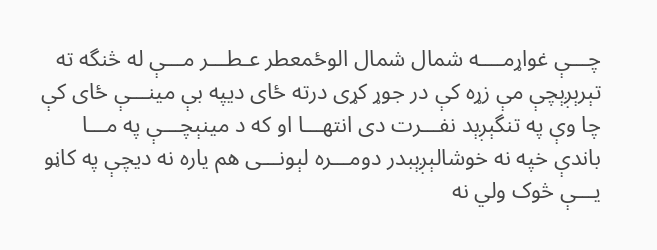چـــې غواړمــــه شمال شمال الوځمعطر عـطـــر مـــې له څنگه ته تېرېږېچې مې زړه کې در جوړ کړی درته ځای دیپه بې مینـــې ځای کې چا وې په تنگېږېد نفـــرت دی انتهـــا او که د مینېچـــې په مـــا باندې خپه نه خوشالېږېبدر دومـــره لېونـــی هم یاره نه دیچې په کاڼو يـــې څوک ولي نه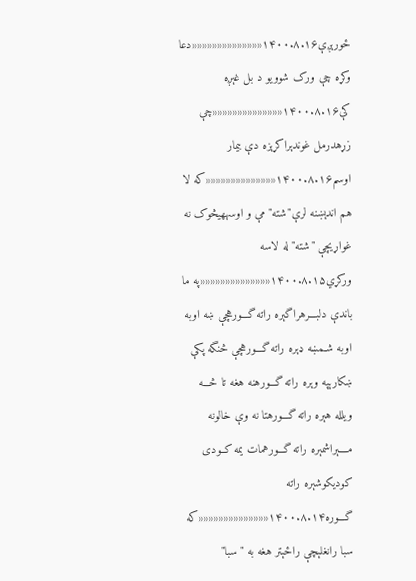ځورېږې۱۴۰۰.۸.۱۶««««««««««««««دعا وکړه چې ورک شوویو د بل غېږه کې۱۴۰۰.۸.۱۶««««««««««««««چې زړهدرمل غوندېراکړېزه دې بیمار اوسم۱۴۰۰.۸.۱۶««««««««««««««که لا هم اندېښنه لرې"شته" مې و اوسههیڅوک نه غواړيچې "شته"له لاسه ورکړي۱۴۰۰.۸.۱۵««««««««««««««په ما باندې دلبـــرهراگېره راته گـــورهچې ښه اوبه اوبه شـمښه ډېره راته گـــورهچې څنگه پکې ښکارېپه وېره راته گـــورهنه هغه تا څـــه ویلله هېره راته گـــورهتا نه وې خالونه مــــېراشمېره راته گـــورهمات یمه کــودی کودیکوشېره راته گـــوره۱۴۰۰.۸.۱۴««««««««««««««که سبا رانغلېچې راځېتر هغه به "سبا"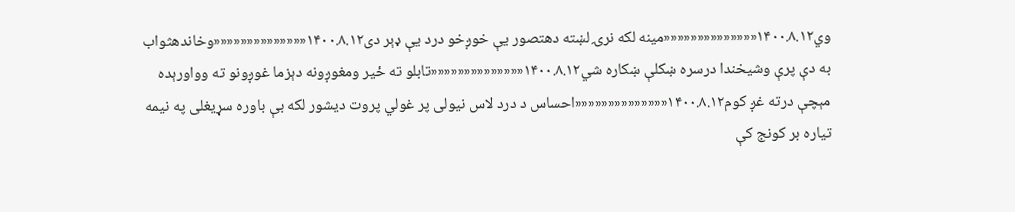وي۱۴۰۰.۸.۱۲««««««««««««««مینه لکه نرۍ لښته دهتصور يې خوږخو درد يې ډېر دی۱۴۰۰.۸.۱۲««««««««««««««وخاندهثواب به دې پرې وشيخندا درسره ښکلې ښکاره شي۱۴۰۰.۸.۱۲««««««««««««««تابلو ته ځير ومغوږونه دېزما غوږونو ته وواورېده مېچې درته غږ کوم۱۴۰۰.۸.۱۲««««««««««««««احساس د درد لاس نیولی پر غولي پروت دیشور لکه بې باوره سړیغلی په نیمه تیاره بر کونج کې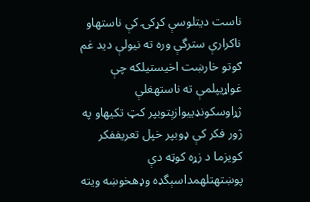ناست دیتلوسې کړکۍ کې ناستهاو ناکرارې سترگې وره ته نیولې ديد غم ګوتو خارښت اخیستیلکه چې غواړيپلمې ته ناستهغلې ژړاوسکونډيیوازېتوبپر کټ تکیهاو په ژور فکر کې ډوبپر خپل تعریففکر کويزما د زړه کوټه دې پوښتهتلهمداسېگډه وډهخوښه ويته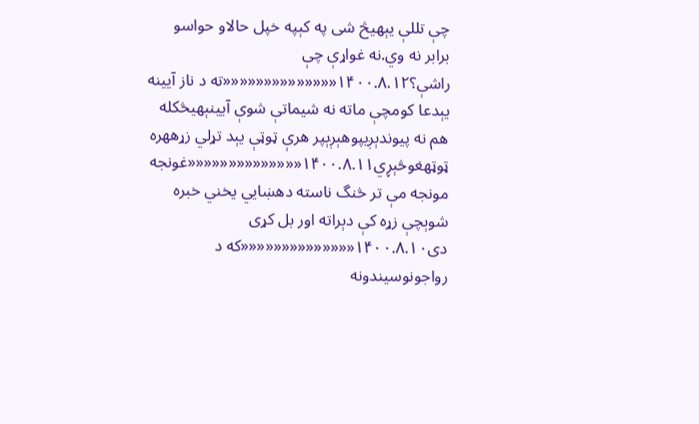چې تللې يېهيڅ شی په کېپه خپل حالاو حواسو برابر نه وي.نه غواړې چې راشې؟۱۴۰۰.۸.۱۲««««««««««««««ته د ناز آیینه یېدعا کومچې ماته نه شيماتې شوې آیینېهیڅکله هم نه پیوندېږيپوهېږېپر هرې ټوټې یېد تړلي زړههره ټوټهغوڅېڕي۱۴۰۰.۸.۱۱««««««««««««««غونجه مونجه مې تر څنگ ناسته دهښايي یخني خبره شوېچې زړه کې دېراته اور بل کړی دی۱۴۰۰.۸.۱۰««««««««««««««که د رواجونوسیندونه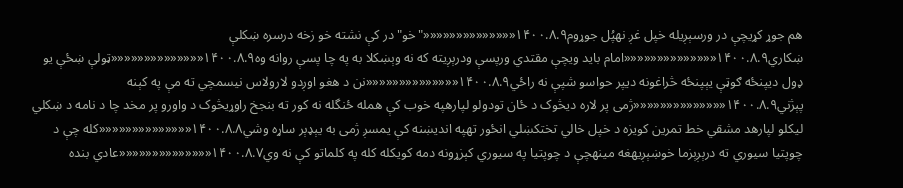هم جوړ کړيچې در ورسېږيله خپل غږ نهپُل جوړوم۱۴۰۰.۸.۹««««««««««««««"خو" در کې نشته خو زخه درسره ښکلې ښکاري۱۴۰۰.۸.۹««««««««««««««امام باید ويچې مقتدي ورپسې ودرېږيته که نه وېښکلا به په چا پسې روانه وه۱۴۰۰.۸.۹««««««««««««««ټولې ښځې یو ډول ديپنځه ګوټې يېپنځه څراغونه ديپر حواسو شپې نه راځي۱۴۰۰.۸.۹««««««««««««««نن د هغو اوږدو لارولاس نیسمچي ته مې په کېنه پېژني۱۴۰۰.۸.۹««««««««««««««ژمی پر لاره دیڅوک د ځان تودولو لپارهپه خوب کې همله ځنگله نه کور ته بنجخ راوړيڅوک د واورو پر مخد چا د نامه د ښکلي لیکلو لپارهد مشقي خط تمرین کويزه د خپل خالي تختکښلي انځور تهپه اندیښنه کې یمسږ ژمی به یېډېر ساړه وشي۱۴۰۰.۸.۸««««««««««««««کله چې د چوپتیا سیوري ته درېږېزما خوښېږيهغه مینهچې د چوپتیا په سیوري کېزړونه دمه کويکله کله په کلماتو کې نه وي۱۴۰۰.۸.۷««««««««««««««عادي بنده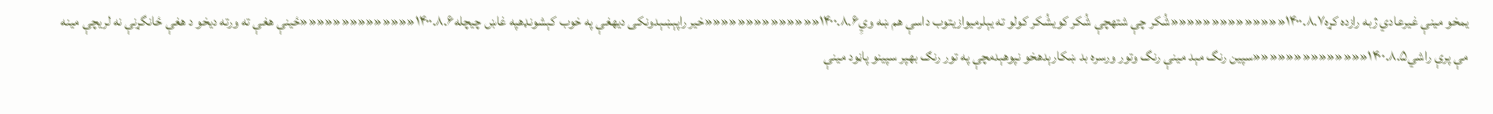یمخو مینې غیرعادي ژبه رازده کړه۱۴۰۰.۸.۷««««««««««««««شُکر چې شتهچې شُکر کويشُکر کولو ته یېلرمیوازیتوب داسې هم ښه ويِ۱۴۰۰.۸.۶««««««««««««««خیر راپېښېدونکی دیهغې په خوب کېشونډهپه غاښ چيچله۱۴۰۰.۸.۶««««««««««««««ځینې هغې ته ورته ديخو د هغې ځانگړنې نه لريچې مینه مې پرې راشي۱۴۰۰.۸.۵««««««««««««««سپین رنگ مېد مینې رنگ وتور ورسره بد ښکارېدهخو نپوهېدمچې په تور رنګ بهپر سپینو پاڼود مینې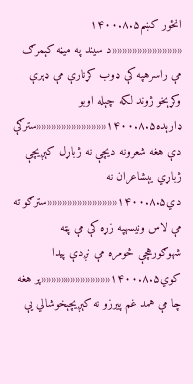انځور کښم۱۴۰۰.۸.۵ ««««««««««««««د سیند په ميڼه کېمرګ مې راسرهپه کې ډوب کړنارې مې ډېرې وکړېخو ژوند لکه چېله اوبو ډارېده۱۴۰۰.۸.۵««««««««««««««سترګې دې هغه شعرونه ديچې نه ژباړل کېږيچې ژباړي يېشاعران نه دي۱۴۰۰.۸.۵««««««««««««««سترګو ته مې لاس ونیسهپه زړه کې مې پټه شهوګورهچې څومره مې نږدې پیدا کوي۱۴۰۰.۸.۵««««««««««««««پر هغه چا مې همد غم پيرزو نه کېږيچېخوشالي يې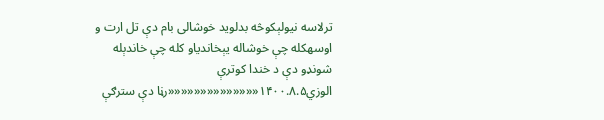ترلاسه نیولېکوڅه بدلويد خوشالی بام دې تل ارت و اوسهکله چې خوشاله يېخاندياو کله چې خاندېله شونډو دې د خندا کوترې الوزي۱۴۰۰.۸.۵««««««««««««««رڼا دې سترګې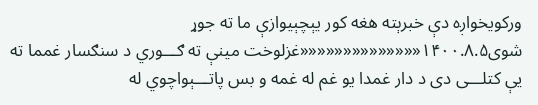ورکويخواږه دې خبرېته هغه کور يېچېیوازې ما ته جوړ شوی۱۴۰۰.۸.۵««««««««««««««غزلوخت مينې ته ګـــوري د سنګسار غمما ته يې کتلـــی دی د دار غمدا یو غم له غمه و بس پاتـــېواچوي له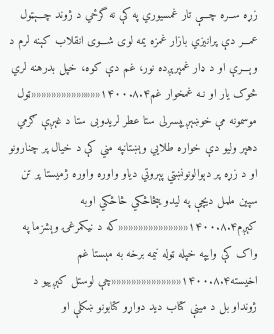زړه ســره چـــې تار غمسیوري په کې نه گرځي د ژوند چـــېټول عمـــر دې پرانيزي بازار غمزه یمه لوی شـــوی انقلاب کېنه لرم د وېـــرې او د ډار غمپرېږده نور، غم دې کوه، خپل بدرهنه لري څوک یار او نـه غمخوار غم۱۴۰۰.۸.۴««««««««««««««ټول موسمونه مې خوښېږيپسرلی ستا عطر لريدوبی ستا د غېږې ګرمي دهپر ولیو دې خواره طلایي وېښتانپه مني کې د خيال پر چنارونو او د زړه پر دېوالونونښتي پېروتي دياو واوره واوره ژمیستا پر تن سپین ململ دیچې په لیدو يېڅاڅکي څاڅکي اوبه کېږم۱۴۰۰.۸.۴««««««««««««««که د نیکمرغۍ وېشزما په واک کې وایپه خپله ټوله نیمه برخه به مېستا غم اخیسته۱۴۰۰.۸.۴««««««««««««««چې لوستل کېږيیو د ژونداو بل د مینې کتاب دید دواړو کتابونو ښکلې او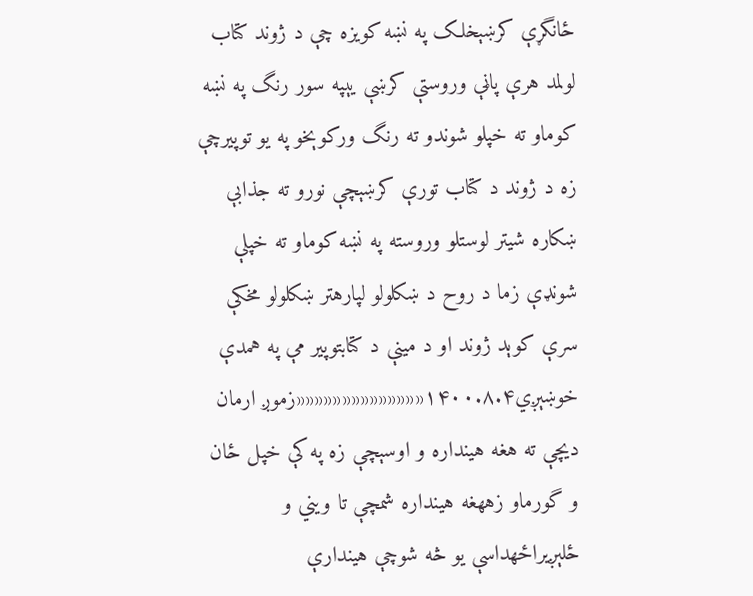ځانگړې کرښېخلک په نښه کويزه چې د ژوند کتاب لولمد هرې پاڼې وروستې کرښې یېپه سور رنگ په نښه کوماو ته خپلو شوندو ته رنگ ورکوېخو په یو توپیرچې زه د ژوند د کتاب تورې کرښېچې نورو ته جذابې ښکاره شيتر لوستلو وروسته په نښه کوماو ته خپلې شونډې زما د روح د ښکلولو لپارهتر ښکلولو مخکې سرې کوېد ژوند او د مینې د کتابتوپیر مې په همدې خوښېږي۱۴۰۰.۸.۴««««««««««««««زموږ ارمان دیچې ته هغه هینداره و اوسېچې زه په کې خپل ځان و گورماو زههغه هینداره شمچې تا ویني و ځلېږيراځهداسې یو څه شوچې هیندارې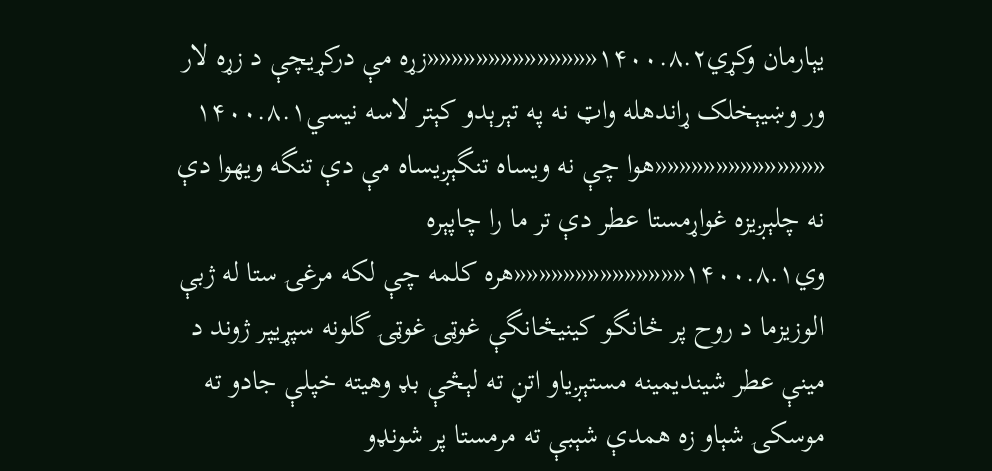یېارمان وکړي۱۴۰۰.۸.۲««««««««««««««زړه مې درکړیچې د زړه لار ور وښیېخلک ړاندهله واټ نه په تېرېدو کېتر لاسه نیسي۱۴۰۰.۸.۱ ««««««««««««««هوا چې نه ويساه تنگېږيساه مې دې تنگه ويهوا دې نه چلېږيزه غواړمستا عطر دې تر ما را چاپېره وي۱۴۰۰.۸.۱««««««««««««««هره کلمه چې لکه مرغۍ ستا له ژبې الوزيزما د روح پر څانگو کینيڅانگې غوټۍ غوټۍ گلونه سپړيپر ژوند د مینې عطر شینديمینه مستېږياو اتڼ ته لېڅې بډ وهيته خپلې جادو ته موسکۍ شېاو زه همدې شېبې ته مرمستا پر شونډو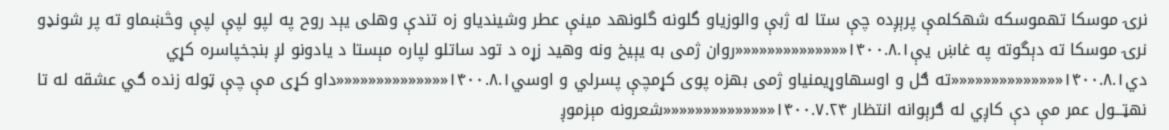نرۍ موسکا تهموسکه شهکلمې پرېږده چې ستا له ژبې والوزياو گلونه گلونهد مینې عطر وشیندياو زه تندې وهلی یېد روح په لپو لپې لپې وڅښماو ته پر شونډو نرۍ موسکا ته دېگوته په غاښ يې۱۴۰۰.۸.۱««««««««««««««روان ژمی به یېیخ ونه وهيد زړه د تود ساتلو لپاره مېستا د یادونو لږ بنجخپاسره کړي دي۱۴۰۰.۸.۱««««««««««««««ته ګل و اوسهاوړیمنیاو ژمی بهزه پوی کړمچې پسرلي و اوسي۱۴۰۰.۸.۱««««««««««««««داو کړی مې چې ټوله زنده ګي عشقه له تا نهټـــول عمر مې دې کاږي له ګرېوانه انتظار ۱۴۰۰.۷.۲۴««««««««««««««شعرونه مېزموږ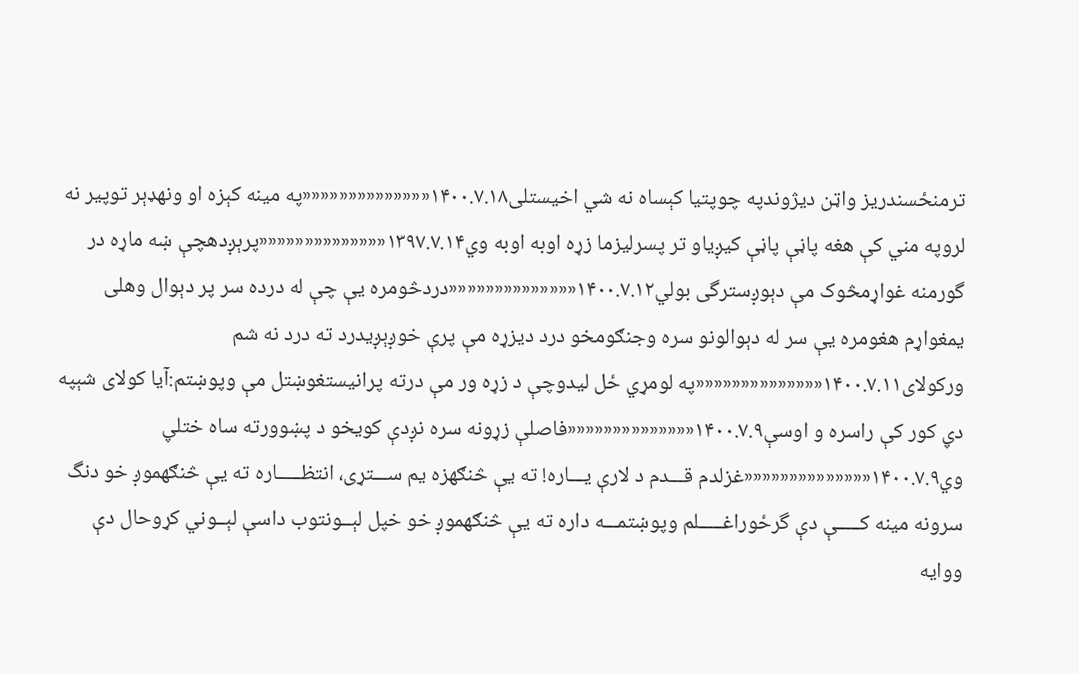ترمنځسندریز واټن دیژوندپه چوپتیا کېساه نه شي اخیستلی۱۴۰۰.۷.۱۸««««««««««««««په مینه کېزه او ونهډېر توپير نه لروپه مني کې هغه پاڼې پاڼې کيږياو تر پسرليزما زړه اوبه اوبه وي۱۳۹۷.۷.۱۴««««««««««««««پرېږدهچې ښه ماړه در گورمنه غواړمڅوک مې دېوږسترگی بولي۱۴۰۰.۷.۱۲««««««««««««««دردڅومره يې چې له درده سر پر دېوال وهلی یمغواړم هغومره يې سر له دېوالونو سره وجنګومخو درد دیزړه مې پرې خوږېږيدرد ته درد نه شم ورکولای۱۴۰۰.۷.۱۱««««««««««««««په لومړي ځل لیدوچې د زړه ور مې درته پرانیستغوښتل مې وپوښتم:آیا کولای شېپه دۑ کور کې راسره و اوسې۱۴۰۰.۷.۹««««««««««««««فاصلې زړونه سره نږدې کويخو د پښوورته ساه ختلۑ وي۱۴۰۰.۷.۹««««««««««««««غزلدم قـــدم د لارې یـــاره! ته یې څنګهزه یم ســـتړی، انتظـــــاره ته یې څنګهموږ خو دنگ سرونه مینه کـــــې دې گرځوراغـــــلم وپوښتمـــه داره ته یې څنګهموږ خو خپل لېــونتوب داسې لېــوني کړوحال دې ووایه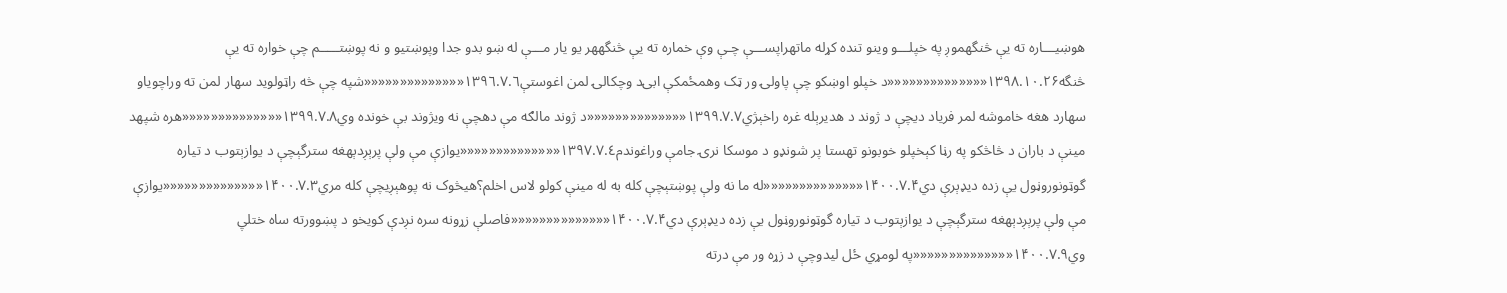هوښیـــاره ته يې څنگهموږ په خپلـــو وینو تنده کړله ماتهراپســـې چـې وې خماره ته یې څنگههر یو یار مـــې له ښو بدو جدا وپوښتیو و نه پوښتـــــم چې خواره ته یې څنگه۱۳۹۸.۱۰.۲۶««««««««««««««د خپلو اوښکو چې پاولۍ ور ټک وهمځمکې ابۍد وچکالۍ لمن اغوستې١٣٩٦.٧.٦««««««««««««««شپه چې څه راټولويد سهار لمن ته وراچوياو سهارد هغه خاموشه لمر فرياد دیچې د ژوند د هديرېله غره راخېژي۱۳۹۹.۷.۷««««««««««««««د ژوند مالګه مې دهچې نه ويژوند بې خونده وي۱۳۹۹.۷.۸««««««««««««««هره شپهد مینې د باران د څاڅکو په رڼا کېخپلو خوبونو تهستا پر شونډو د موسکا نرۍ جامې وراغوندم١٣٩٧.٧.٤««««««««««««««یوازې مې ولې پرېږدېهغه سترگېچې د یوازېتوب د تیاره گوټونوروڼول یې زده ديډېرې دي۱۴۰۰.۷.۴««««««««««««««له ما نه ولې پوښتېچې کله به له مینې کولو لاس اخلم؟هیڅوک نه پوهېږيچې کله مري۱۴۰۰.۷.۳««««««««««««««یوازې مې ولې پرېږدېهغه سترگېچې د یوازېتوب د تیاره گوټونوروڼول یې زده ديډېرې دي۱۴۰۰.۷.۴««««««««««««««فاصلې زړونه سره نږدې کويخو د پښوورته ساه ختلۑ وي۱۴۰۰.۷.۹««««««««««««««په لومړي ځل لیدوچې د زړه ور مې درته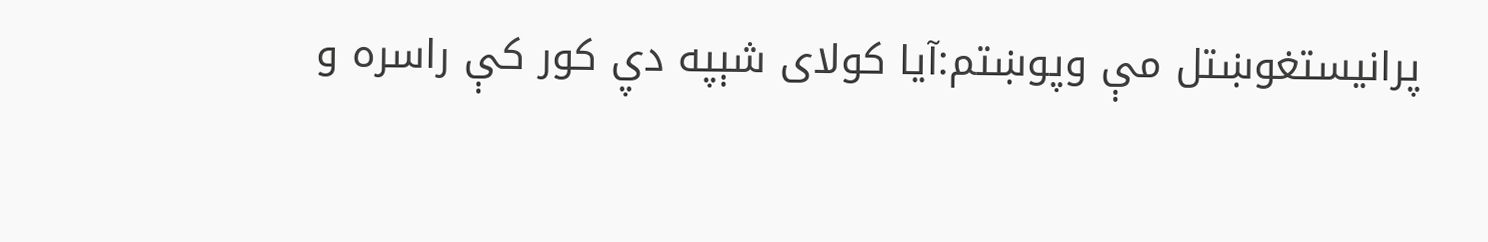پرانیستغوښتل مې وپوښتم:آیا کولای شېپه دۑ کور کې راسره و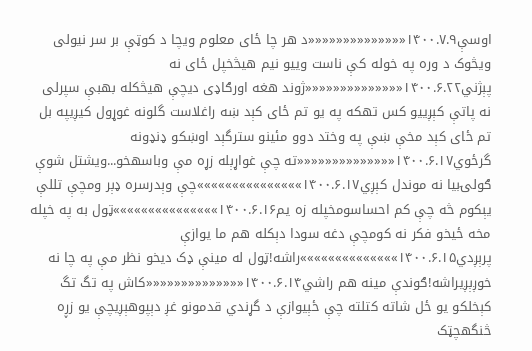اوسې۱۴۰۰.۷.۹««««««««««««««د هر چا ځای معلوم ويچا د کوټې بر سر نیولی ويڅوک د وره په خوله کې ناست ويیو نیم هيڅخپل ځای نه پېژني۱۴۰۰.۶.۲۲««««««««««««««ژوند هغه اورګاډی دیچې هیڅکله بهبې سپرلی نه پاتې کېږيیو کس تهکه په یو تم ځای کېد ښه راغلاست گلونه غوړول کیږيپه بل تم ځای کېد مخې ښې په وختد دوو مئینو سترگېد اوښکو ډنډونه گرځوي۱۴۰۰.۶.۱۷««««««««««««««ته چې غواړېله زړه مې وباسهخو...ویشتل شوې ګولۍبیا نه موندل کېږي۱۴۰۰.۶.۱۷»»»»»»»»»»»»»»»چې وېدرسره ډېر ومچې تللې يېکوم څه چې کم احساسومخپله زه یم۱۴۰۰.۶.۱۶»»»»»»»»»»»»»»»ټول به په خپله مخه ځيخو فکر نه کومچې دغه سودا دېکله هم ما یوازې پرېږدي۱۴۰۰.۶.۱۵»»»»»»»»»»»»»»راشه!ټول له مينې ډک ديخو نظر مې په چا نه خوږېږيراشه!ګوندې مینه هم راشي۱۴۰۰.۶.۱۴««««««««««««««کاش په تگ تگ کېخلکو یو ځل شاته کتلته چې ځېیوازې د گړندي قدمونو غږ دېپوهېږيچې یو زڕه څنگهچټک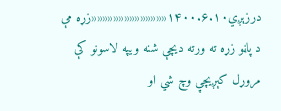درزېږي۱۴۰۰.۶.۱۰««««««««««««««زړه مې د پاڼو زړه ته ورته دیچې شنه ويپه لاسونو کې مروړل کېږيچۑ وچ شي او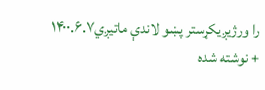را ورژیږيکړستر پښو لاندې ماتیږي۱۴۰۰.۶.۷
+ نوشته شده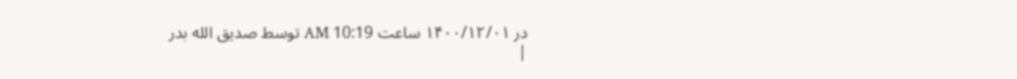در ۱۴۰۰/۱۲/۰۱ ساعت 10:19 AM توسط صديق الله بدر
|